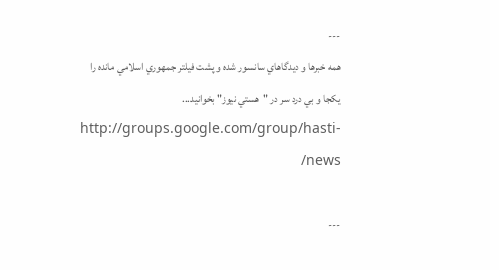---
همه خبرها و ديدگاهاي سانسور شده و پشت فيلتر جمهوري اسلامي مانده را يكجا و بي درد سر در "هستي نيوز" بخوانيد... http://groups.google.com/group/hasti-news/

---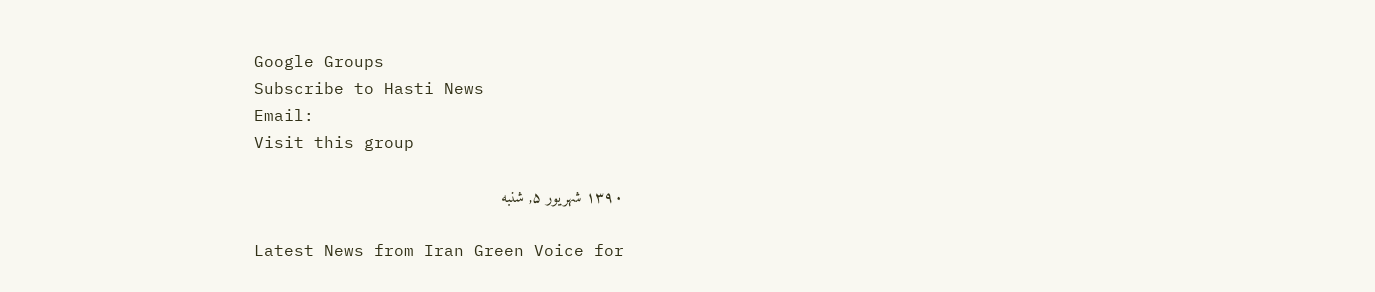Google Groups
Subscribe to Hasti News
Email:
Visit this group

۱۳۹۰ شهریور ۵, شنبه

Latest News from Iran Green Voice for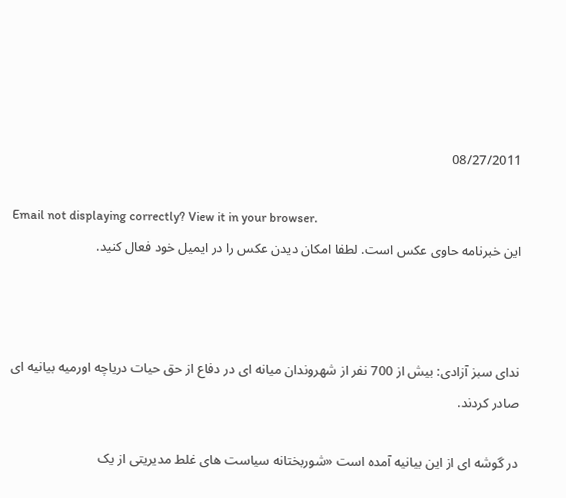08/27/2011

Email not displaying correctly? View it in your browser.
این خبرنامه حاوی عکس است. لطفا امکان دیدن عکس را در ایمیل خود فعال کنید.



ندای سبز آزادی: بیش از 700 نفر از شهروندان میانه ای در دفاع از حق حیات دریاچه اورمیه بیانیه ای صادر کردند.

در گوشه ای از این بیانیه آمده است «شوربختانه سیاست های غلط مدیریتی از یک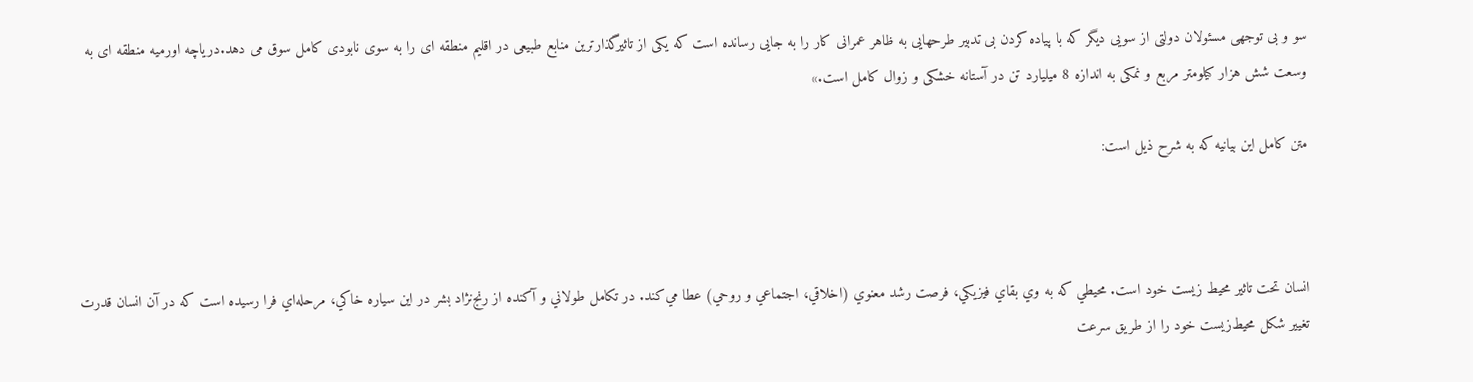سو و بی توجهی مسئولان دولتی از سویی دیگر که با پیاده کردن بی تدبیر طرحهایی به ظاهر عمرانی کار را به جایی رسانده است که یکی از تاثیرگذارترین منابع طبیعی در اقلیم منطقه ای را به سوی نابودی کامل سوق می دهد.دریاچه اورمیه منطقه ای به وسعت شش هزار کیلومتر مربع و نمکی به اندازه 8 میلیارد تن در آستانه خشکی و زوال کامل است.»

متن کامل این بیانیه که به شرح ذیل است:



انسان‌ تحت تاثیر محيط‌ زيست‌ خود است‌. محيطي‌ كه‌ به‌ وي‌ بقاي‌ فيزيكي‌، فرصت‌ رشد معنوي‌ (اخلاقي‌، اجتماعي‌ و روحي‌) عطا مي‌كند. در تكامل‌ طولاني‌ و آكنده‌ از رنج‌نژاد بشر در اين‌ سياره‌ خاكي‌، مرحله‌اي‌ فرا رسيده‌ است‌ كه‌ در آن‌ انسان‌ قدرت‌ تغيير شكل‌ محيط‌زيست‌ خود را از طريق‌ سرعت‌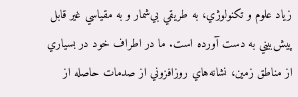زياد علوم‌ و تكنولوژي‌، به‌ طريقي‌ بي‌شمار و به‌ مقياسي‌ غير قابل‌ پيش‌بيني‌ به‌ دست‌ آورده‌ است‌. ما در اطراف‌ خود در بسياري‌ از مناطق‌ زمين‌، نشانه‌هاي‌ روزافزوني‌ از صدمات‌ حاصله‌ از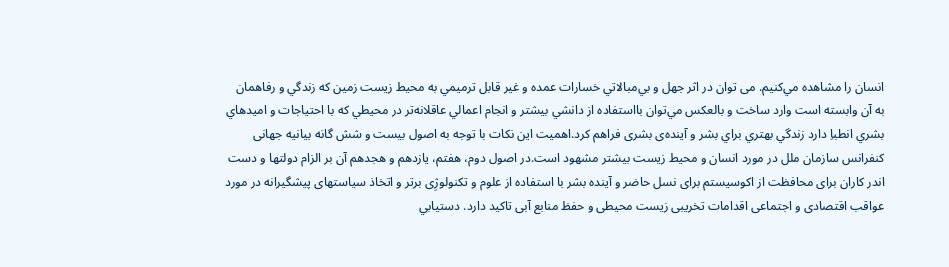انسان‌ را مشاهده‌ مي‌كنيم‌. می توان در اثر جهل‌ و بي‌مبالاتي‌ خسارات‌ عمده‌ و غير قابل‌ ترميمي‌ به‌ محيط‌ زيست‌ زمين‌ كه‌ زندگي‌ و رفاهمان‌ به‌ آن‌ وابسته‌ است‌ وارد ساخت و بالعكس‌ مي‌توان بااستفاده‌ از دانشي‌ بيشتر و انجام‌ اعمالي‌ عاقلانه‌تر در محيطي‌ كه‌ با احتياجات‌ و اميدهاي‌ بشري‌ انطباِ دارد زندگي‌ بهتري‌ براي‌ بشر و آینده‌ی بشری فراهم کرد.اهمیت این نکات با توجه به اصول بیست و شش گانه بیانیه جهانی کنفرانس سازمان ملل در مورد انسان و محیط زیست بیشتر مشهود است.در اصول دوم، هفتم، یازدهم و هجدهم آن بر الزام دولتها و دست اندر کاران برای محافظت از اکوسیستم برای نسل حاضر و آینده بشر با استفاده از علوم و تکنولوژِی برتر و اتخاذ سیاستهای پیشگیرانه در مورد عواقب اقتصادی و اجتماعی اقدامات تخریبی زیست محیطی و حفظ منابع آبی تاکید دارد. دستيابي‌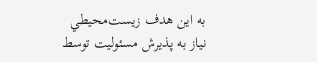به‌ اين‌ هدف‌ زيست‌محيطي‌ نياز به‌ پذيرش‌ مسئوليت‌ توسط‌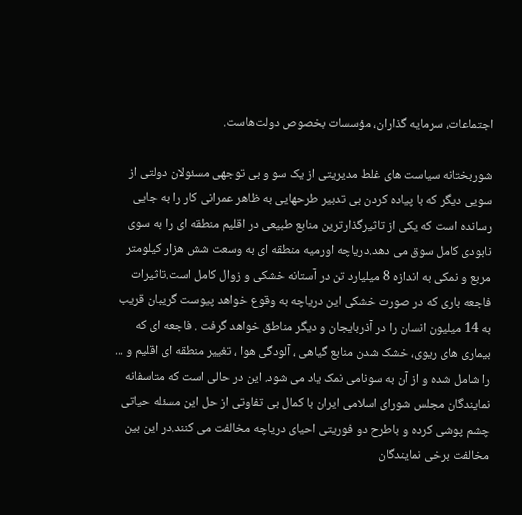اجتماعات‌، سرمايه‌ گذاران‌، مؤسسات‌ بخصوص دولت‌هاست.

شوربختانه سیاست های غلط مدیریتی از یک سو و بی توجهی مسئولان دولتی از سویی دیگر که با پیاده کردن بی تدبیر طرحهایی به ظاهر عمرانی کار را به جایی رسانده است که یکی از تاثیرگذارترین منابع طبیعی در اقلیم منطقه ای را به سوی نابودی کامل سوق می دهد.دریاچه اورمیه منطقه ای به وسعت شش هزار کیلومتر مربع و نمکی به اندازه 8 میلیارد تن در آستانه خشکی و زوال کامل است.تاثیرات فاجعه باری که در صورت خشکی این دریاچه به وقوع خواهد پیوست گریبان قریب به 14 میلیون انسان را در آذربایجان و دیگر مناطق خواهد گرفت . فاجعه ای که بیماری های ریوی، خشک شدن منابع گیاهی ، آلودگی هوا ، تغییر منطقه ای اقلیم و ... را شامل شده و از آن به سونامی نمک یاد می شود. این در حالی است که متاسفانه نمایندگان مجلس شورای اسلامی ایران با کمال بی تفاوتی از حل این مسئله حیاتی چشم پوشی کرده و باطرح دو فوریتی احیای دریاچه مخالفت می کنند.در این بین مخالفت برخی نمایندگان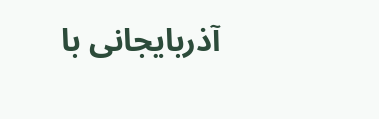آذربایجانی با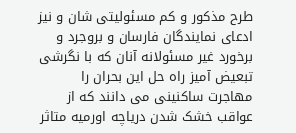طرح مذکور و کم مسئولیتی شان و نیز ادعای نمایندگان فارسان و بروجرد و برخورد غیر مسئولانه آنان که با نگرشی تبعیض آمیز راه حل این بحران را مهاجرت ساکنینی می دانند که از عواقب خشک شدن دریاچه اورمیه متاثر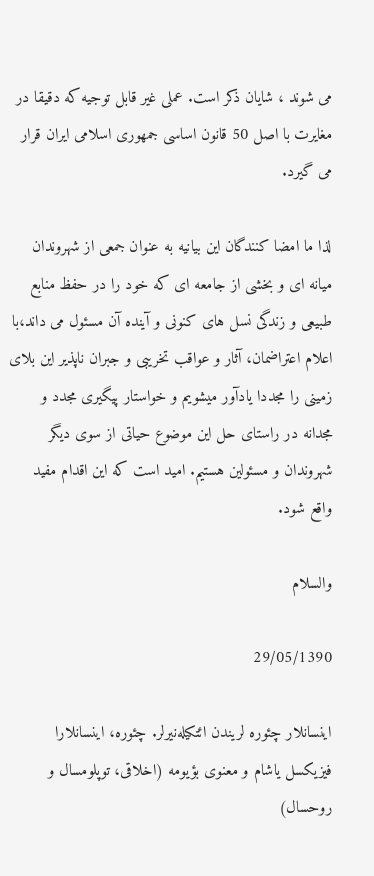می شوند ، شایان ذکر است. عملی غیر قابل توجیه که دقیقا در مغایرت با اصل 50 قانون اساسی جمهوری اسلامی ایران قرار می گیرد.

لذا ما امضا کنندگان این بیانیه به عنوان جمعی از شهروندان میانه ای و بخشی از جامعه ای که خود را در حفظ منابع طبیعی و زندگی نسل های کنونی و آینده آن مسئول می داند،با اعلام اعتراضمان، آثار و عواقب تخریبی و جبران ناپذیر این بلای زمینی را مجددا یادآور میشویم و خواستار پیگیری مجدد و مجدانه در راستای حل این موضوع حیاتی از سوی دیگر شهروندان و مسئولین هستیم. امید است که این اقدام مفید واقع شود.

والسلام

29/05/1390

اینسانلار چئوره لریندن ائتکیله‌نیرلر. چئوره، اینسانلارا فیزیکسل یاشام و معنوی بؤیومه (اخلاقی، توپلومسال و روحسال)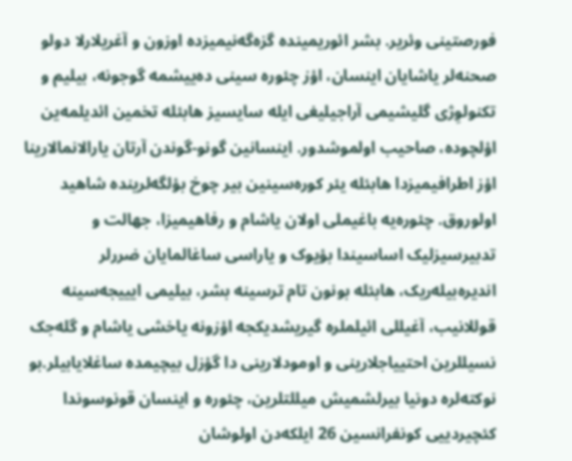فورصتینی وئریر. بشر ائوریمینده گزه‌گه‌نیمیزده اوزون و آغریلارلا دولو صحنه‌لر یاشایان اینسان، اؤز چئوره سینی ده‌ییشمه گوجونه، بیلیم و تکنولوِژی گلیشیمی آراجیلیغی ایله سایسیز هابئله تخمین ائدیلمه‌ین اؤلچوده، صاحیب اولموشدور. اینسانین گونو-گوندن آرتان یارالانمالارینا اؤز اطرافیمیزدا هابئله یئر کوره‌سینین بیر چوخ بؤلگه‌لرینده شاهید اولوروق. چئوره‌یه باغیملی اولان یاشام و رفاهیمیزا، جهالت و تدبیرسیزلیک اساسیندا بؤیوک و یاراسی ساغالمایان ضررلر اندیره‌بیله‌ریک، هابئله بونون تام ترسینه بشر، بیلیمی ایییجه‌سینه قوللانیب، آغیللی ائیلملره گیریشدیکجه اؤزونه یاخشی یاشام و گله‌جک نسیللرین احتییاجلارینی و اومودلارینی دا گؤزل بیچیمده ساغلایابیلر.بو نوکته‌لره دونیا بیرلشمیش میللتلرین، چئوره و اینسان قونوسوندا کئچیردییی کونفرانسین 26 ایلکه‌دن اولوشان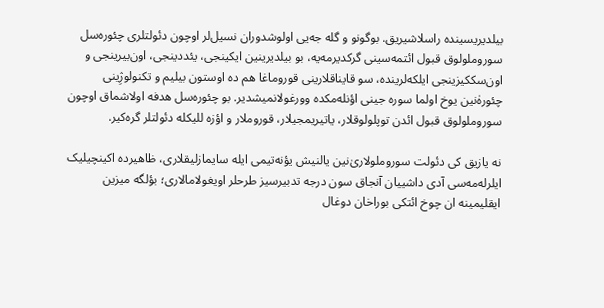بیلدیریسینده راسلاشیریق. بوگونو و گله جه‌یی اولوشدوران نسیل‌لر اوچون دئولتلری چئوره‌سل سوروملولوق قبول ائتمه‌سینی گرکدیرمه‌یه، بو بیلدیرینین ایکینجی، یئددینجی، اون‌بیرینجی ‌و اون‌سککیزینجی ایلکه‌لرینده، سو قایناقلارینی قوروماغا هم ده اوستون بیلیم و تکنولوژِینی چئوره‌ٰ‌نین یوخ اولما سوره جینی اؤنله‌مکده وورغولانمیشدیر. بو چئوره‌سل هدفه اولاشماق اوچون سوروملولوق قبول ائدن توپلولوقلار، یاتیریمجیلار، قوروملار و اؤزه للیکله دئولتلر گره‌کیر.

نه یازیق کی دئولت سوروملولاریٰ‌نین یالنیش یؤنه‌تیمی ایله سایمازلیقلاری، ظاهیرده اکینچیلیک ایلر‌له‌مه‌سی آدی داشییان آنجاق سون درجه تدبیرسیز طرحلر اویغولامالاری؛ بؤلگه میزین ایقلیمینه ان چوخ ائتکی بوراخان دوغال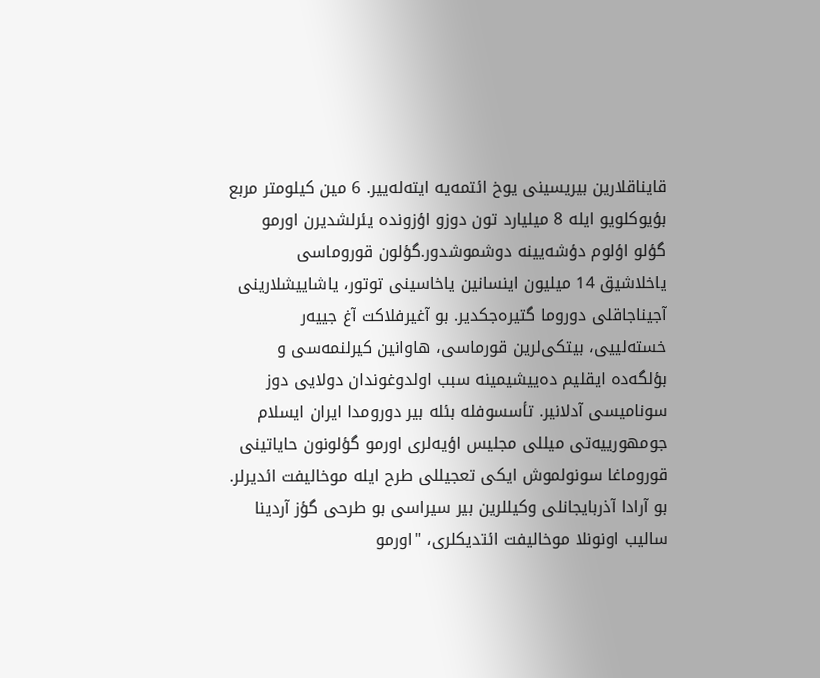قایناقلارین بیریسینی یوخ ائتمه‌یه ایته‌له‌ییر. 6 مین کیلومتر مربع بؤیوکلویو ایله 8 میلیارد تون دوزو اؤزونده یئرلشدیرن اورمو گؤلو اؤلوم دؤشه‌یینه دوشموشدور.گؤلون قوروماسی یاخلاشیق 14 میلیون اینسانین یاخاسینی توتور، یاشاییشلارینی آجیناجاقلی دوروما گتیره‌جکدیر. بو آغیرفلاکت آغ جییه‌ر خسته‌لییی، بیتکی‌لرین قورماسی، هاوانین کیرلنمه‌سی و بؤلگه‌ده ایقلیم ده‌ییشیمینه سبب اولدوغوندان دولایی دوز سونامیسی آدلانیر. تأسسوفله بئله بیر دورومدا ایران ایسلام جومهورییه‌تی میللی مجلیس اؤیه‌لری اورمو گؤلونون حایاتینی قوروماغا سونولموش ایکی تعجیللی طرح ایله موخالیفت ائدیرلر. بو آرادا آذربایجانلی وکیللرین بیر سیراسی بو طرحی گؤز آردینا سالیب اونونلا موخالیفت ائتدیکلری، "اورمو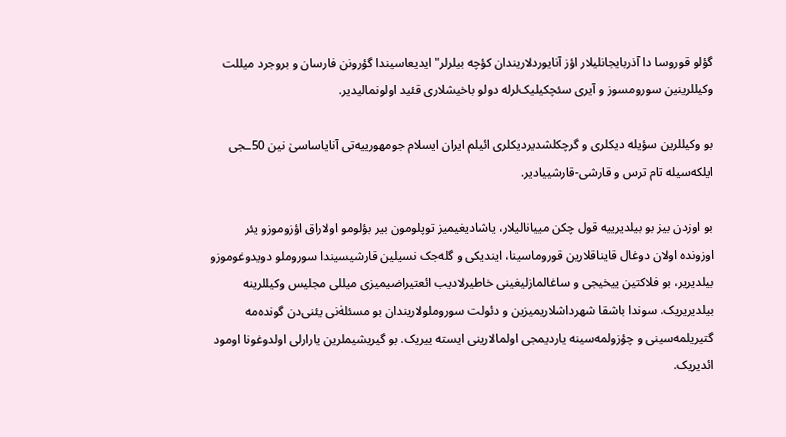گؤلو قوروسا دا آذربایجانلیلار اؤز آنایوردلاریندان کؤچه بیلرلر" ایدیعاسیندا گؤرونن فارسان و بروجرد میللت وکیللرینین سورومسوز و آیری سئچکیلیک‌لرله دولو باخیشلاری قئید اولونمالیدیر.

بو وکیللرین سؤیله دیکلری و گرچکلشدیردیکلری ائیلم ایران ایسلام جومهورییه‌تی آنایاساسیٰ نین 50ـجی ایلکه‌سیله تام ترس و قارشی-قارشییادیر.

بو اوزدن بیز بو بیلدیرییه قول چکن مییانالیلار، یاشادیغیمیز توپلومون بیر بؤلومو اولاراق اؤزوموزو یئر اوزونده اولان دوغال قایناقلارین قوروماسینا، ایندیکی و گله‌جک نسیلین قارشیسیندا سوروملو دویدوغوموزو بیلدیریر، بو فلاکتین ییخیجی و ساغالمازلیغینی خاطیرلادیب ائعتیراضیمیزی میللی مجلیس وکیللرینه بیلدیریریک. سوندا باشقا شهرداشلاریمیزین و دئولت سوروملولاریندان بو مسئلهٰ‌نی یئنی‌دن گونده‌مه گتیریلمه‌سینی و چؤزولمه‌سینه یاردیمجی اولمالارینی ایسته ییریک. بو گیریشیملرین یارارلی اولدوغونا اومود ائدیریک.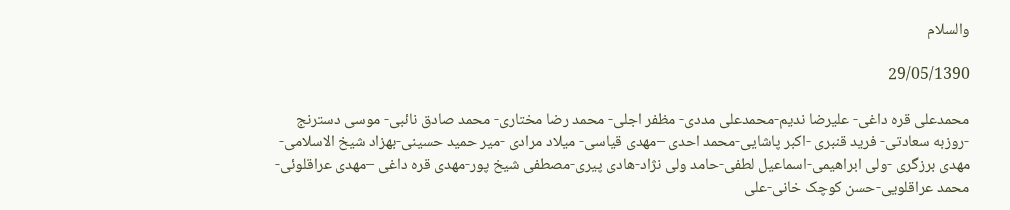والسلام

29/05/1390

محمدعلی قره داغی- علیرضا ندیم-محمدعلی مددی- مظفر اجلی- محمد رضا مختاری- محمد صادق نائبی- موسی دسترنج -روزبه سعادتی- فرید قنبری -اکبر پاشایی-محمد احدی –مهدی قیاسی- میلاد مرادی -میر حمید حسینی-بهزاد شیخ الاسلامی-مهدی برزگری -ولی ابراهیمی-اسماعیل لطفی-حامد ولی نژاد-هادی پیری-مصطفی شیخ پور-مهدی قره داغی –مهدی عراقلوئی-محمد عراقلویی-حسن کوچک خانی-علی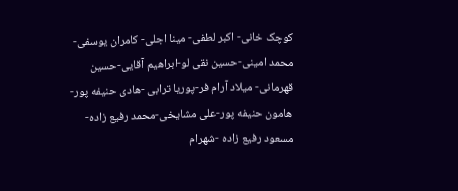کوچک خانی- اکبر لطفی- مینا اجلی- کامران یوسفی-محمد امینی-حسین نقی لو-ابراهیم آقایی-حسین قهرمانی- میلاد آرام فر-پوریا ترابی -هادی حنیفه پور-هامون حنیفه پور-علی مشایخی-محمد رفیع زاده-مسعود رفیع زاده -شهرام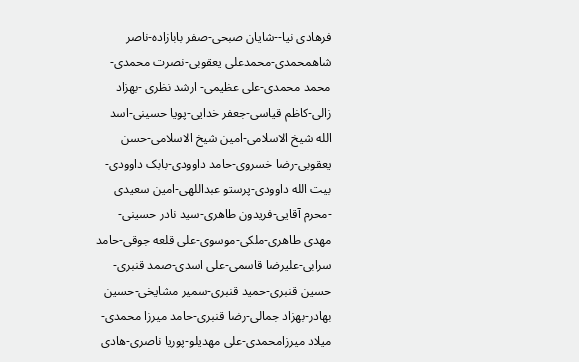فرهادی نیا--شایان صبحی-صفر بابازاده-ناصر شاهمحمدی-محمدعلی یعقوبی-نصرت محمدی-محمد محمدی-علی عظیمی- ارشد نظری -بهزاد زالی-کاظم قیاسی-جعفر خدایی-پویا حسینی-اسد الله شیخ الاسلامی-امین شیخ الاسلامی-حسن یعقوبی-رضا خسروی-حامد داوودی-بابک داوودی-بیت الله داوودی-پرستو عبداللهی-امین سعیدی -محرم آقایی-فریدون طاهری-سید نادر حسینی-مهدی طاهری-ملکی-موسوی-علی قلعه جوقی-حامد سرابی-علیرضا قاسمی-علی اسدی-صمد قنبری-حسین قنبری-حمید قنبری-سمیر مشایخی-حسین بهادر-بهزاد جمالی-رضا قنبری-حامد میرزا محمدی-میلاد میرزامحمدی-علی مهدیلو-پوریا ناصری-هادی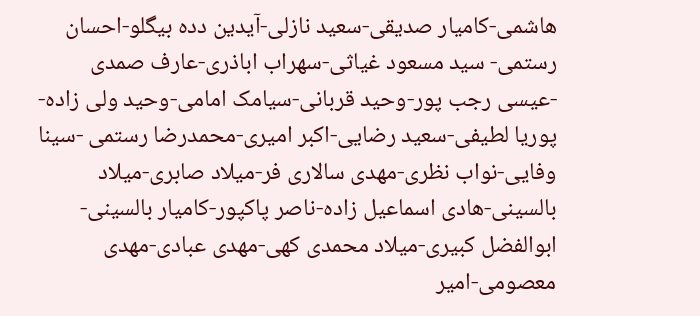هاشمی-کامیار صدیقی-سعید نازلی-آیدین دده بیگلو-احسان رستمی- سید مسعود غیاثی-سهراب اباذری-عارف صمدی -عیسی رجب پور-وحید قربانی-سیامک امامی-وحید ولی زاده-پوریا لطیفی-سعید رضایی-اکبر امیری-محمدرضا رستمی -سینا وفایی-نواب نظری-مهدی سالاری فر-میلاد صابری-میلاد بالسینی-هادی اسماعیل زاده-ناصر پاکپور-کامیار بالسینی-ابوالفضل کبیری-میلاد محمدی کهی-مهدی عبادی-مهدی معصومی-امیر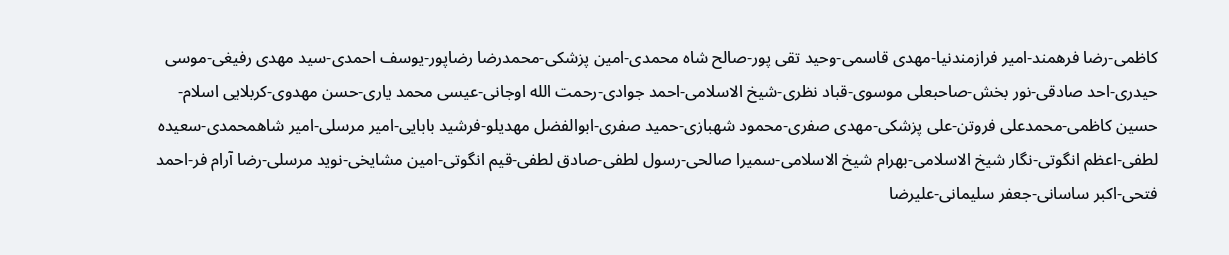کاظمی-رضا فرهمند-امیر فرازمندنیا-مهدی قاسمی-وحید تقی پور-صالح شاه محمدی-امین پزشکی-محمدرضا رضاپور-یوسف احمدی-سید مهدی رفیغی-موسی حیدری-احد صادقی-نور بخش-صاحبعلی موسوی-قباد نظری-شیخ الاسلامی-احمد جوادی-رحمت الله اوجانی-عیسی محمد یاری-حسن مهدوی-کربلایی اسلام-حسین کاظمی-محمدعلی فروتن-علی پزشکی-مهدی صفری-محمود شهبازی-حمید صفری-ابوالفضل مهدیلو-فرشید بابایی-امیر مرسلی-امیر شاهمحمدی-سعیده لطفی-اعظم انگوتی-نگار شیخ الاسلامی-بهرام شیخ الاسلامی-سمیرا صالحی-رسول لطفی-صادق لطفی-قیم انگوتی-امین مشایخی-نوید مرسلی-رضا آرام فر-احمد فتحی-اکبر ساسانی-جعفر سلیمانی-علیرضا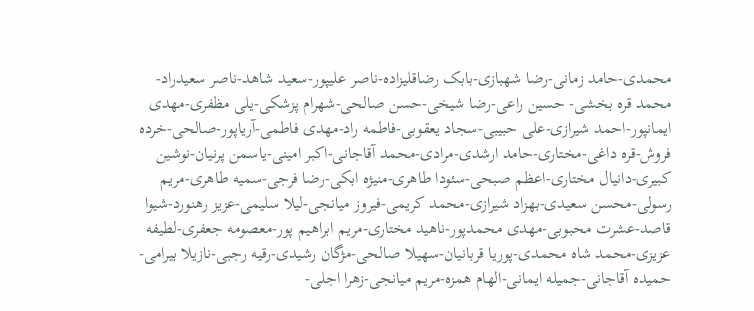محمدی-حامد زمانی-رضا شهبازی-بابک رضاقلیزاده-ناصر علیپور-سعید شاهد-ناصر سعیدراد-محمد قره بخشی- حسین راعی-رضا شیخی-حسن صالحی-شهرام پزشکی-یلی مظفری-مهدی ایمانپور-احمد شیرازی-علی حبیبی-سجاد یعقوبی-فاطمه راد-مهدی فاطمی-آریاپور-صالحی-خرده فروش-قره داغی-مختاری-حامد ارشدی-مرادی-محمد آقاجانی-اکبر امینی-یاسمن پرنیان-نوشین کبیری-دانیال مختاری-اعظم صبحی-سئودا طاهری-منیژه ابکی-رضا فرجی-سمیه طاهری-مریم رسولی-محسن سعیدی-بهزاد شیرازی-محمد کریمی-فیروز میانجی-لیلا سلیمی-عزیز رهنورد-شیوا قاصد-عشرت محبوبی-مهدی محمدپور-ناهید مختاری-مریم ابراهیم پور-معصومه جعفری-لطیفه عزیزی-محمد شاه محمدی-پوریا قربانیان-سهیلا صالحی-مژگان رشیدی-رقیه رجبی-نازیلا بیرامی-حمیده آقاجانی-جمیله ایمانی-الهام همزه-مریم میانجی-زهرا اجلی-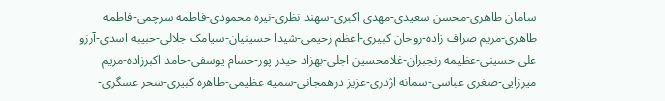سامان طاهری-محسن سعیدی-مهدی اکبری-سهند نظری-نیره محمودی-فاطمه سرچمی-فاطمه طاهری-مریم صراف زاده-روحان کبیری-اعظم رحیمی-شیدا حسینیان-سیامک جلالی-حبیبه اسدی-آرزو علی حسینی-عظیمه رنجبران-غلامحسین اجلی-بهزاد حیدر پور-حسام یوسفی-حامد اکبرزاده-مریم میرزایی-صغری عباسی-سمانه اژدری-عزیز درهمجانی-سمیه عظیمی-طاهره کبیری-سحر عسگری-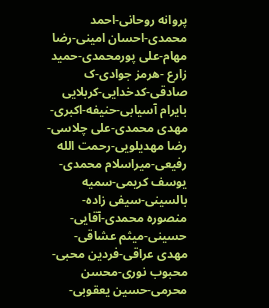پروانه روحانی-احمد محمدی-احسان امینی-رضا مهام-علی پورمحمدی-حمید زارع -هرمز جوادی-ک صادقی-کدخدایی-کربلایی بایرام آسیابی-حنیفه-اکبری-مهدی محمدی-علی چلاسی-رضا مهدیلویی-رحمت الله رفیعی-میراسلام محمدی-یوسف کریمی-سمیه بالسینی-سیفی زاده-منصوره محمدی-آقایی-حسینی-میثم عشاقی-مهدی عراقی-فردین محبی-محبوب نوری-محسن محرمی-حسین یعقوبی-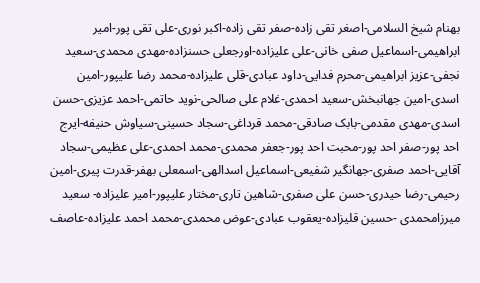بهنام شیخ السلامی-اصغر تقی زاده-صفر تقی زاده-اکبر نوری-علی تقی پور-امیر ابراهیمی-اسماعیل صفی خانی-علی علیزاده-اورجعلی حسنزاده-مهدی محمدی-سعید نجفی-عزیز ابراهیمی-محرم فدایی-داود عبادی-قلی علیزاده-محمد رضا علیپور-امین اسدی-امین جهانبخش-سعید احمدی-غلام علی صالحی-نوید حاتمی-احمد عزیزی-حسن اسدی-مهدی مقدمی-بابک صادقی-محمد قرداغی-سجاد حسینی-سیاوش حنیفه-ایرج احد پور-صفر احد پور-محبت احد پور-جعفر محمدی-محمد احمدی-علی عظیمی-سجاد آقایی-احمد صفری-جهانگیر شفیعی-اسماعیل اسدالهی-اسمعلی بهفر-قدرت پیری-امین رحیمی-رضا حیدری-حسن علی صفری-شاهین تاری-مختار علیپور-امیر علیزاده- سعید میرزامحمدی -حسین قلیزاده-یعقوب عبادی-عوض محمدی-محمد احمد علیزاده-عاصف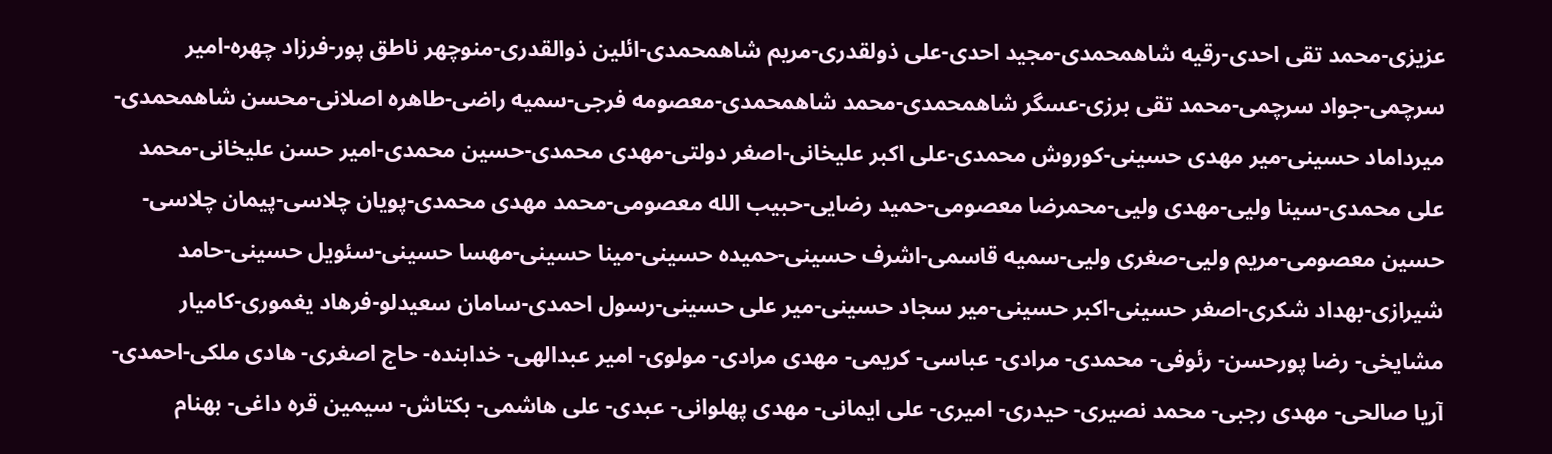عزیزی-محمد تقی احدی-رقیه شاهمحمدی-مجید احدی-علی ذولقدری-مریم شاهمحمدی-ائلین ذوالقدری-منوچهر ناطق پور-فرزاد چهره-امیر سرچمی-جواد سرچمی-محمد تقی برزی-عسگر شاهمحمدی-محمد شاهمحمدی-معصومه فرجی-سمیه راضی-طاهره اصلانی-محسن شاهمحمدی-میرداماد حسینی-میر مهدی حسینی-کوروش محمدی-علی اکبر علیخانی-اصغر دولتی-مهدی محمدی-حسین محمدی-امیر حسن علیخانی-محمد علی محمدی-سینا ولیی-مهدی ولیی-محمرضا معصومی-حمید رضایی-حبیب الله معصومی-محمد مهدی محمدی-پویان چلاسی-پیمان چلاسی-حسین معصومی-مریم ولیی-صغری ولیی-سمیه قاسمی-اشرف حسینی-حمیده حسینی-مینا حسینی-مهسا حسینی-سئویل حسینی-حامد شیرازی-بهداد شکری-اصغر حسینی-اکبر حسینی-میر سجاد حسینی-میر علی حسینی-رسول احمدی-سامان سعیدلو-فرهاد یغموری-کامیار مشایخی- رضا پورحسن- رئوفی- محمدی- مرادی- عباسی- کریمی- مهدی مرادی- مولوی- امیر عبدالهی- خدابنده- حاج اصغری- هادی ملکی-احمدی- آریا صالحی- مهدی رجبی- محمد نصیری- حیدری- امیری- علی ایمانی- مهدی پهلوانی- عبدی- علی هاشمی- بکتاش- سیمین قره داغی- بهنام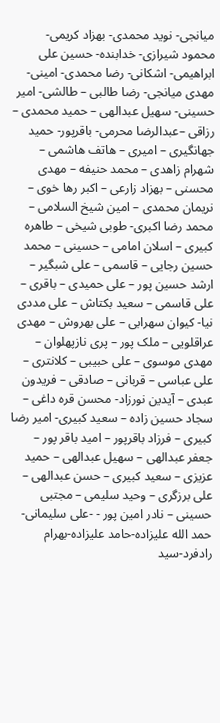میانجی- نوید محمدی- بهزاد کریمی- محمود شیرازی- خدابنده- حسین علی ابراهیمی- اشکانی- رضا محمدی- امینی- مهدی میانجی- رضا طالبی – طالشی- امیر حسینی- سهیل عبدالهی – حمید محمدی – رزاقی –عبدالرضا محرمی- باقرپور- حمید جهانگیری – امیری – هاتف هاشمی – شهرام زاهدی – محمد حنیفه – مهدی محسنی – بهزاد زارعی – اکبر رها خوی – نریمان محمدی – امین شیخ السلامی – محمد رضا اکبری- طوبی شیخی – طاهره کبیری – اسلان امامی – حسینی – محمد حسین رجایی – قاسمی – علی شبگیر – ارشد حسین پور – علی حمیدی – باقری – علی قاسمی – سعید بکتاش – علی مددی نیا- کیوان سهرابی – علی بهروش – مهدی عراقلویی – ملک پور – پری نازپهلوان – مهدی موسوی – علی حبیبی – کلانتری – علی عباسی – قربانی – صادقی – فریدون عبدی – آیدین نورزاد- محسن قره داغی – سجاد حسین زاده – سعید کبیری- امیر رضا کبیری – فرزاد باقرپور – امید باقر پور – جعفر عبدالهی – سهیل عبدالهی – حمید عزیزی – سعید کبیری – حسن عبدالهی – علی برزگری – وحید سلیمی – مجتبی حسینی – نادر امین پور - -علی سلیمانی-حمد الله علیزاده-حامد علیزاده-بهرام رادفرد-سید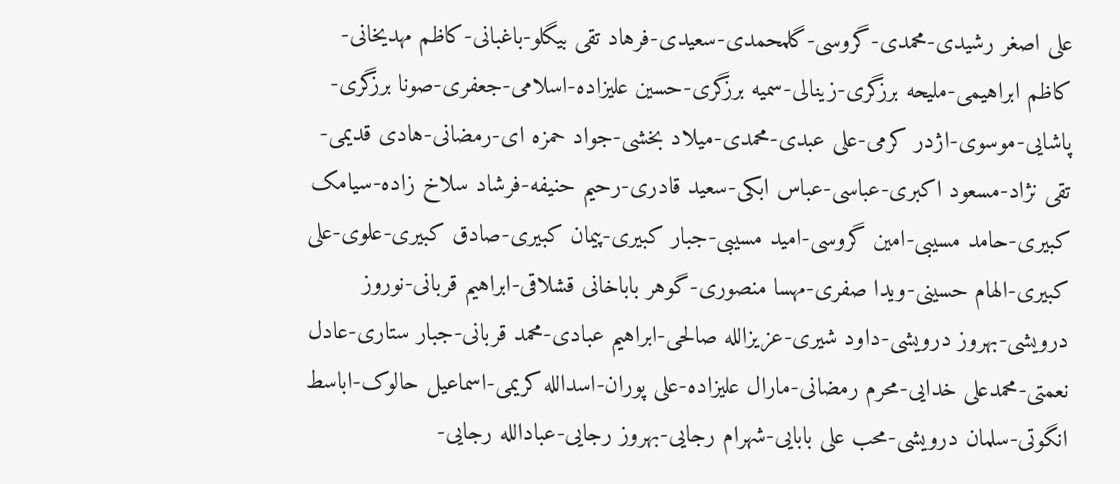علی اصغر رشیدی-محمدی-گروسی-گلمحمدی-سعیدی-فرهاد تقی بیگلو-باغبانی-کاظم مهدیخانی-کاظم ابراهیمی-ملیحه برزگری-زینالی-سمیه برزگری-حسین علیزاده-اسلامی-جعفری-صونا برزگری-پاشایی-موسوی-اژدر کرمی-علی عبدی-محمدی-میلاد بخشی-جواد حمزه ای-رمضانی-هادی قدیمی-تقی نژاد-مسعود اکبری-عباسی-عباس ابکی-سعید قادری-رحیم حنیفه-فرشاد سلاخ زاده-سیامک کبیری-حامد مسیبی-امین گروسی-امید مسیبی-جبار کبیری-پیمان کبیری-صادق کبیری-علوی-علی کبیری-الهام حسینی-ویدا صفری-مهسا منصوری-گوهر باباخانی قشلاقی-ابراهیم قربانی-نوروز درویشی-بهروز درویشی-داود شیری-عزیزالله صالحی-ابراهیم عبادی-محمد قربانی-جبار ستاری-عادل نعمتی-محمدعلی خدایی-محرم رمضانی-مارال علیزاده-علی پوران-اسدالله کریمی-اسماعیل حالوک-اباسط انگوتی-سلمان درویشی-محب علی بابایی-شهرام رجایی-بهروز رجایی-عبادالله رجایی-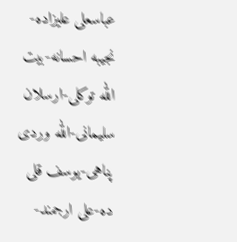عباسعلی علیزاده-نجیبه احسانه-بیت الله توکلی-ارسلان سلیمانی-الله وردی پناهی-یوسف قلی ده-علی ارجمند-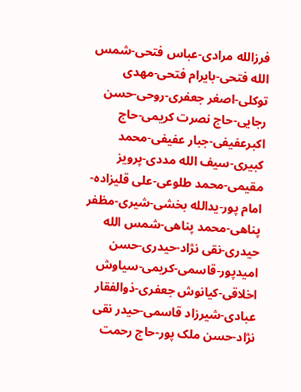فرزالله مرادی-عباس فتحی-شمس الله فتحی-بایرام فتحی-مهدی توکلی-اصغر جعفری-روحی-حسن رجایی-حاج نصرت کریمی-حاج اکبرعفیفی-جبار عفیفی-محمد کبیری-سیف الله مددی-پرویز مقیمی-محمد طلوعی-علی قلیزاده-امام پور-یدالله بخشی-شیری-مظفر پناهی-محمد پناهی-شمس الله حیدری-نقی نژاد-حیدری-حسن امیدپور-قاسمی-کریمی-سیاوش اخلاقی-کیانوش جعفری-ذوالفقار عبادی-شیرزاد قاسمی-حیدر نقی نژاد-حسن ملک پور-حاج رحمت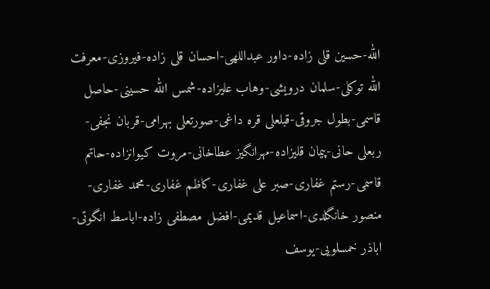الله-حسین قلی زاده-داور عبداللهی-احسان قلی زاده-فیروزی-معرفت الله توکلی-سلمان درویشی-وهاب علیزاده-شمس الله حسینی-حاصل قاسمی-بطول جروقی-قبلعلی قره داغی-صورتعلی بهرامی-قربان نجفی-ربعلی حانی-پیمان قلیزاده-مهرانگیز عطاخانی-مروت کیوانزاده-حاتم قاسمی-رستم غفاری-صبر علی غفاری-کاظم غفاری-محمد غفاری-منصور خانگلدی-اسماعیل قدیمی-افضل مصطفی زاده-اباسط انگوتی-اباذر خمسلویی-یوسف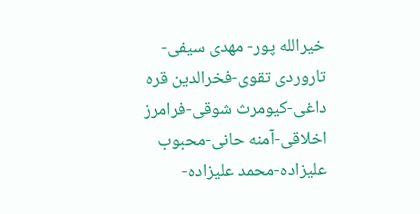خیرالله پور- مهدی سیفی-تاروردی تقوی-فخرالدین قره داغی-کیومرث شوقی-فرامرز اخلاقی-آمنه حانی-محبوب علیزاده-محمد علیزاده-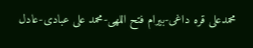محمدعلی قره داغی-بیرام فتح اللهی-محمد علی عبادی-عادل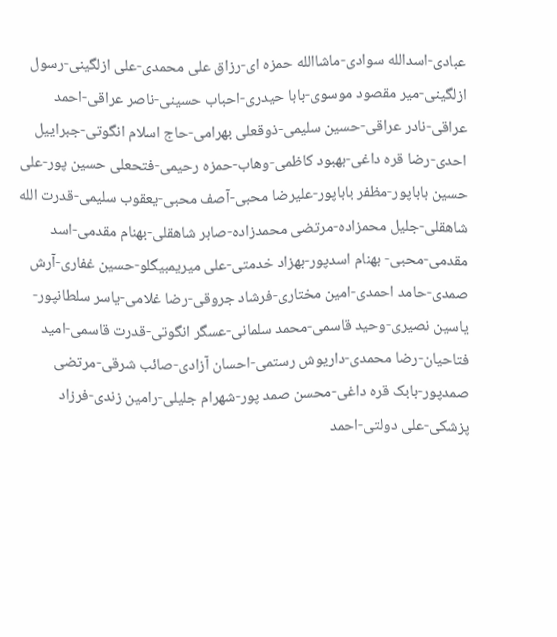عبادی-اسدالله سوادی-ماشاالله حمزه ای-رزاق علی محمدی-علی ازلگینی-رسول ازلگینی-میر مقصود موسوی-بابا حیدری-احباب حسینی-ناصر عراقی-احمد عراقی-نادر عراقی-حسین سلیمی-ذوقعلی بهرامی-حاج اسلام انگوتی-جبراییل احدی-رضا قره داغی-بهبود کاظمی-وهاب-حمزه رحیمی-فتحعلی حسین پور-علی حسین باباپور-مظفر باباپور-علیرضا محبی-آصف محبی-یعقوب سلیمی-قدرت الله شاهقلی-جلیل محمزاده-مرتضی محمدزاده-صابر شاهقلی-بهنام مقدمی-اسد مقدمی-محبی- بهنام اسدپور-بهزاد خدمتی-علی میریمبیگلو-حسین غفاری-آرش صمدی-حامد احمدی-امین مختاری-فرشاد جروقی-رضا غلامی-یاسر سلطانپور-یاسین نصیری-وحید قاسمی-محمد سلمانی-عسگر انگوتی-قدرت قاسمی-امید فتاحیان-رضا محمدی-داریوش رستمی-احسان آزادی-صائب شرقی-مرتضی صمدپور-بابک قره داغی-محسن صمد پور-شهرام جلیلی-رامین زندی-فرزاد پزشکی-علی دولتی-احمد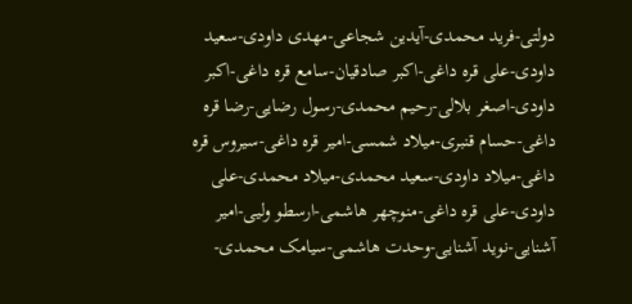دولتی-فرید محمدی-آیدین شجاعی-مهدی داودی-سعید داودی-علی قره داغی-اکبر صادقیان-سامع قره داغی-اکبر داودی-اصغر بلالی-رحیم محمدی-رسول رضایی-رضا قره داغی-حسام قنبری-میلاد شمسی-امیر قره داغی-سیروس قره داغی-میلاد داودی-سعید محمدی-میلاد محمدی-علی داودی-علی قره داغی-منوچهر هاشمی-ارسطو ولیی-امیر آشنایی-نوید آشنایی-وحدت هاشمی-سیامک محمدی-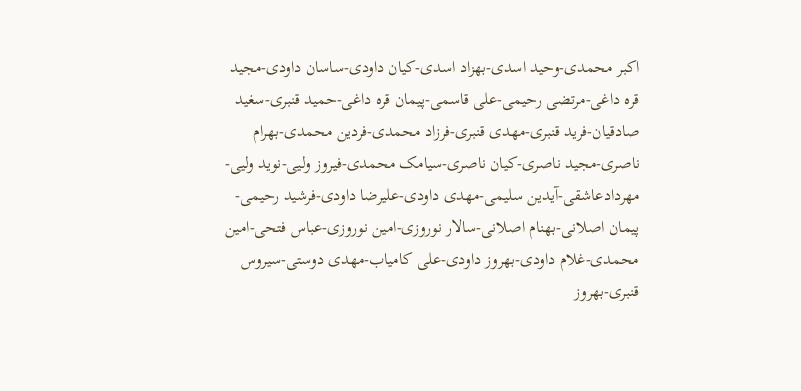اکبر محمدی-وحید اسدی-بهزاد اسدی-کیان داودی-ساسان داودی-مجید قره داغی-مرتضی رحیمی-علی قاسمی-پیمان قره داغی-حمید قنبری-سغید صادقیان-فرید قنبری-مهدی قنبری-فرزاد محمدی-فردین محمدی-بهرام ناصری-مجید ناصری-کیان ناصری-سیامک محمدی-فیروز ولیی-نوید ولیی-مهردادعاشقی-آیدین سلیمی-مهدی داودی-علیرضا داودی-فرشید رحیمی-پیمان اصلانی-بهنام اصلانی-سالار نوروزی-امین نوروزی-عباس فتحی-امین محمدی-غلام داودی-بهروز داودی-علی کامیاب-مهدی دوستی-سیروس قنبری-بهروز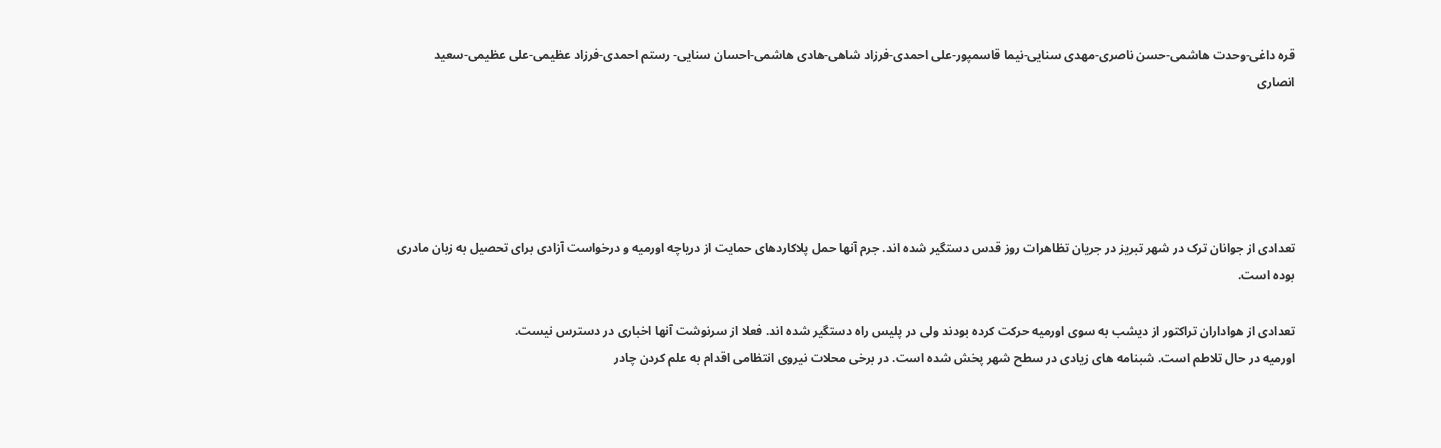قره داغی-وحدت هاشمی-حسن ناصری-مهدی سنایی-نیما قاسمپور-علی احمدی-فرزاد شاهی-هادی هاشمی-احسان سنایی- رستم احمدی-فرزاد عظیمی-علی عظیمی-سعید انصاری





تعدادی از جوانان ترک در شهر تبریز در جریان تظاهرات روز قدس دستگیر شده اند. جرم آنها حمل پلاکاردهای حمایت از دریاچه اورمیه و درخواست آزادی برای تحصیل به زبان مادری بوده است.

تعدادی از هواداران تراکتور از دیشب به سوی اورمیه حرکت کرده بودند ولی در پلیس راه دستگیر شده اند. فعلا از سرنوشت آنها اخباری در دسترس نیست.
اورمیه در حال تلاطم است. شبنامه های زیادی در سطح شهر پخش شده است. در برخی محلات نیروی انتظامی اقدام به علم کردن چادر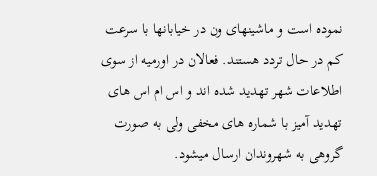نموده است و ماشینهای ون در خیابانها با سرعت کم در حال تردد هستند. فعالان در اورمیه از سوی اطلاعات شهر تهدید شده اند و اس ام اس های تهدید آمیز با شماره های مخفی ولی به صورت گروهی به شهروندان ارسال میشود.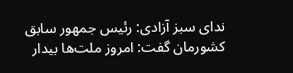ندای سبز آزادی: رئیس جمهور سابق کشورمان گفت: امروز ملت‌ها بیدار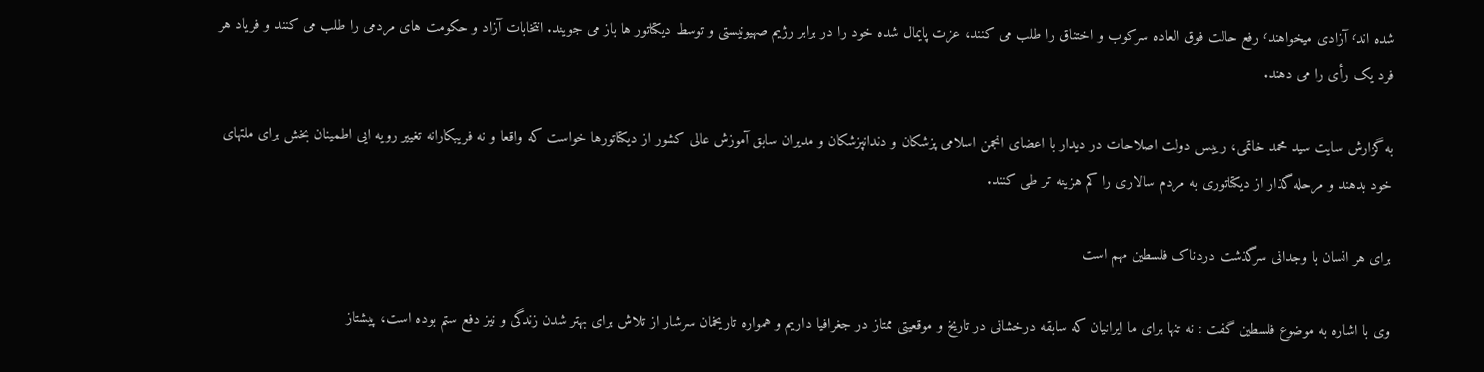شده اند٬ آزادی میخواهند٬ رفع حالت فوق العاده سرکوب و اختناق را طلب می کنند، عزت پایمال شده خود را در برابر رژیم صهیونیستی و توسط دیکتاتور ها باز می جویند. انتخابات آزاد و حکومت های مردمی را طلب می کنند و فریاد هر فرد یک رأی را می دهند.

به گزارش ‌سایت سید محمد خاتمی، رییس دولت اصلاحات در دیدار با اعضای انجمن اسلامی پزشکان و دندانپزشکان و مدیران سابق آموزش عالی کشور از دیکتاتورها خواست که واقعا و نه فریبکارانه تغییر رویه ایی اطمینان بخش برای ملتهای خود بدهند و مرحله گذار از دیکتاتوری به مردم سالاری را کم هزینه تر طی کنند.

برای هر انسان با وجدانی سرگذشت دردناک فلسطین مهم است

وی با اشاره به موضوع فلسطین گفت : نه تنها برای ما ایرانیان که سابقه درخشانی در تاریخ و موقعیتی ممتاز در جغرافیا داریم و همواره تاریخمان سرشار از تلاش برای بهتر شدن زندگی و نیز دفع ستم بوده است، پیشتاز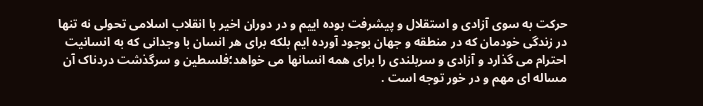حرکت به سوی آزادی و استقلال و پیشرفت بوده اییم و در دوران اخیر با انقلاب اسلامی تحولی نه تنها در زندگی خودمان که در منطقه و جهان بوجود آورده ایم بلکه برای هر انسان با وجدانی که به انسانیت احترام می گذارد و آزادی و سربلندی را برای همه انسانها می خواهد؛فلسطین و سرگذشت دردناک آن مساله ای مهم و در خور توجه است .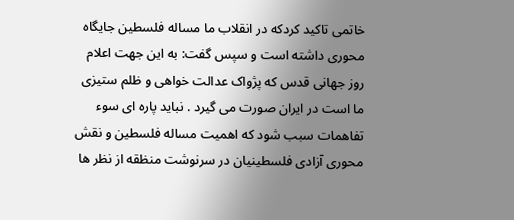خاتمی تاکید کردکه در انقلاب ما مساله فلسطین جایگاه محوری داشته است و سپس گفت: به این جهت اعلام روز جهانی قدس که پژواک عدالت خواهی و ظلم ستیزی ما است در ایران صورت می گیرد . نباید پاره ای سوء تفاهمات سبب شود که اهمیت مساله فلسطین و نقش محوری آزادی فلسطینیان در سرنوشت منظقه از نظر ها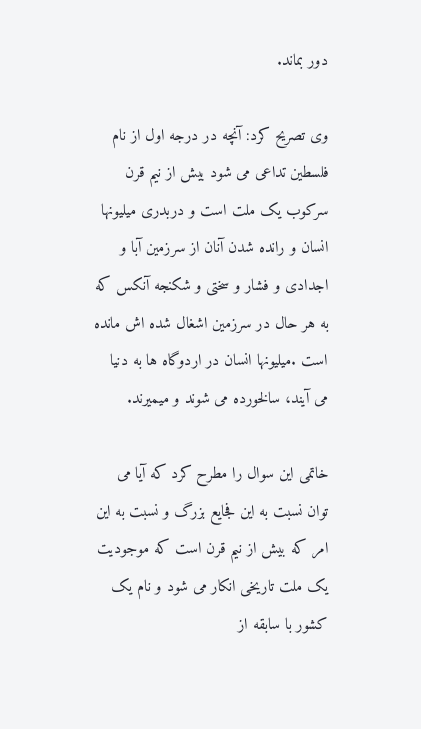دور بماند.

وی تصریح کرد: آنچه در درجه اول از نام فلسطین تداعی می شود بیش از نیم قرن سرکوب یک ملت است و دربدری میلیونها انسان و رانده شدن آنان از سرزمین آبا و اجدادی و فشار و سختی و شکنجه آنکس که به هر حال در سرزمین اشغال شده اش مانده است .میلیونها انسان در اردوگاه ها به دنیا می آیند، سالخورده می شوند و میمیرند.

خاتمی این سوال را مطرح کرد که آیا می توان نسبت به این فجایع بزرگ و نسبت به این امر که بیش از نیم قرن است که موجودیت یک ملت تاریخی انکار می شود و نام یک کشور با سابقه از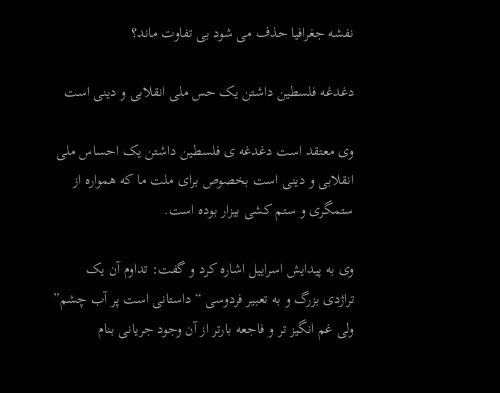نفشه جغرافیا حذف می شود بی تفاوت ماند؟

دغدغه فلسطین داشتن یک حس ملی انقلابی و دینی است

وی معتقد است دغدغه ی فلسطین داشتن یک احساس ملی انقلابی و دینی است بخصوص برای ملت ما که همواره از ستمگری و ستم کشی بیزار بوده است.

وی به پیدایش اسراییل اشاره کرد و گفت: تداوم آن یک تراژدی بزرگ و به تعبیر فردوسی “داستانی است پر آب چشم” ولی غم انگیز تر و فاجعه بارتر از آن وجود جریانی بنام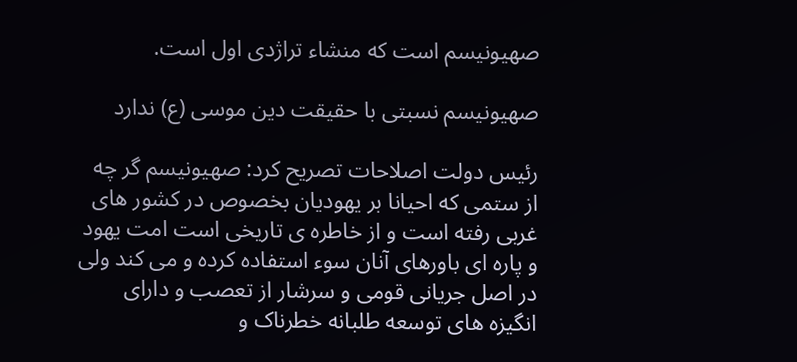صهیونیسم است که منشاء تراژدی اول است.

صهیونیسم نسبتی با حقیقت دین موسی (ع) ندارد

رئیس دولت اصلاحات تصریح کرد: صهیونیسم گر چه از ستمی که احیانا بر یهودیان بخصوص در کشور های غربی رفته است و از خاطره ی تاریخی است امت یهود و پاره ای باورهای آنان سوء استفاده کرده و می کند ولی در اصل جریانی قومی و سرشار از تعصب و دارای انگیزه های توسعه طلبانه خطرناک و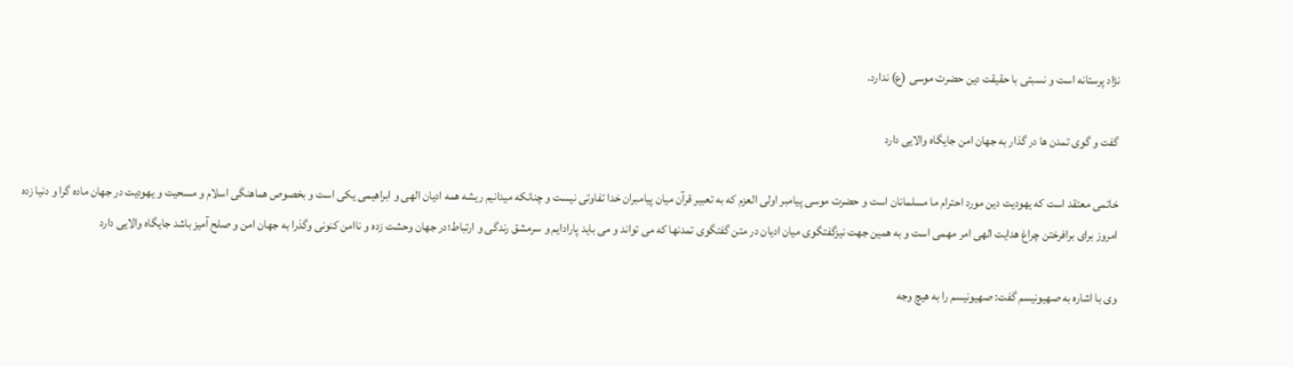نژاد پرستانه است و نسبتی با حقیقت دین حضرت موسی (ع) ندارد.

گفت و گوی تمدن ها در گذار به جهان امن جایگاه والایی دارد

خاتمی معتقد است که یهودیت دین مورد احترام ما مسلمانان است و حضرت موسی پیامبر اولی العزم که به تعبیر قرآن میان پیامبران خدا تفاوتی نیست و چنانکه میدانیم ریشه همه ادیان الهی و ابراهیمی یکی است و بخصوص هماهنگی اسلام و مسحیت و یهودیت در جهان ماده گرا و دنیا زده امروز برای برافرختن چراغ هدایت الهی امر مهمی است و به همین جهت نیزگفتگوی میان ادیان در متن گفتگوی تمدنها که می تواند و می باید پارادایم و سرمشق رندگی و ارتباط؛در جهان وحشت زده و ناامن کنونی وگذرا به جهان امن و صلح آمیز باشد جایگاه والایی دارد

وی با اشاره به صهیونیسم گفت: صهیونیسم را به هیچ وجه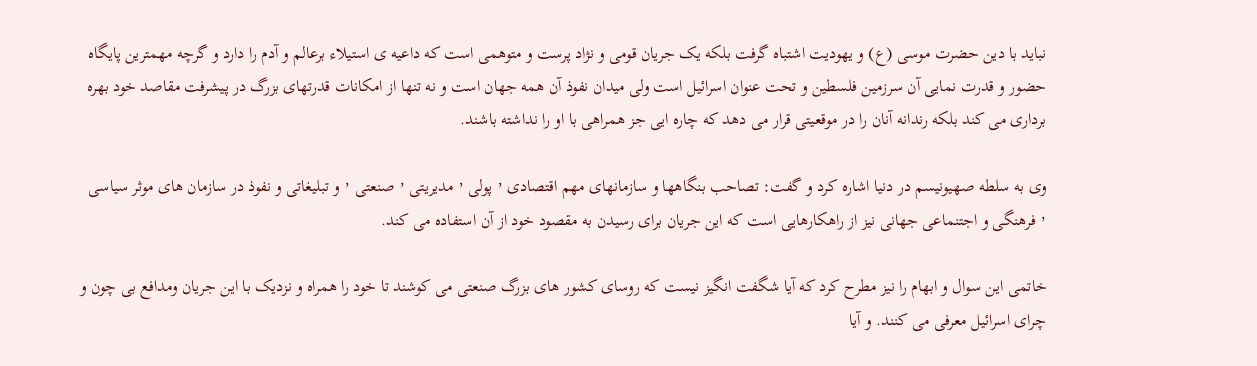نباید با دین حضرت موسی (ع) و یهودیت اشتباه گرفت بلکه یک جریان قومی و نژاد پرست و متوهمی است که داعیه ی استیلاء برعالم و آدم را دارد و گرچه مهمترین پایگاه حضور و قدرت نمایی آن سرزمین فلسطین و تحت عنوان اسرائیل است ولی میدان نفوذ آن همه جهان است و نه تنها از امکانات قدرتهای بزرگ در پیشرفت مقاصد خود بهره برداری می کند بلکه رندانه آنان را در موقعیتی قرار می دهد که چاره ایی جز همراهی با او را نداشته باشند.

وی به سلطه صهیونیسم در دنیا اشاره کرد و گفت: تصاحب بنگاهها و سازمانهای مهم اقتصادی ٬ پولی ٬ مدیریتی ٬ صنعتی ٬ و تبلیغاتی و نفوذ در سازمان های موثر سیاسی ٬ فرهنگی و اجتنماعی جهانی نیز از راهکارهایی است که این جریان برای رسیدن به مقصود خود از آن استفاده می کند.

خاتمی این سوال و ابهام را نیز مطرح کرد که آیا شگفت انگیز نیست که روسای کشور های بزرگ صنعتی می کوشند تا خود را همراه و نزدیک با این جریان ومدافع بی چون و چرای اسرائیل معرفی می کنند. و آیا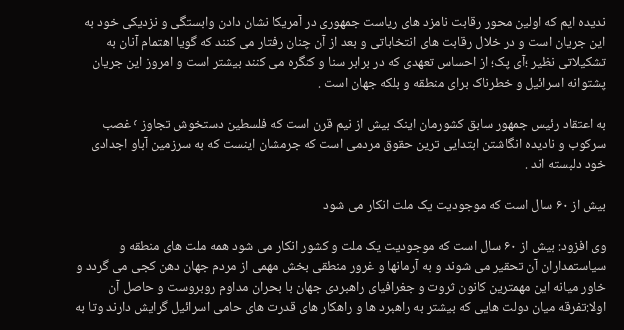ندیده ایم که اولین محور رقابت نامزد های ریاست جمهوری در آمریکا نشان دادن وابستگی و نزدیکی خود به این جریان است و در خلال رقابت های انتخاباتی و بعد از آن چنان رفتار می کنند که گویا اهتمام آنان به تشکیلاتی نظیر ؛آی پک؛ از احساس تعهدی که در برابر سنا و کنگره می کنند بیشتر است و امروز این جریان پشتوانه اسرائیل و خطرناک برای منطقه و بلکه جهان است .

به اعتقاد رئیس جمهور سابق کشورمان اینک بیش از نیم قرن است که فلسطین دستخوش تجاوز ٬ غصب سرکوب و نادیده انگاشتن ابتدایی ترین حقوق مردمی است که جرمشان اینست که به سرزمین آباو اجدادی خود دلبسته اند .

بیش از ۶۰ سال است که موجودیت یک ملت انکار می شود

وی افزود: بیش از ۶۰ سال است که موجودیت یک ملت و کشور انکار می شود همه ملت های منطقه و سیاستمداران آن تحقیر می شوند و به آرمانها و غرور منطقی بخش مهمی از مردم جهان دهن کجی می گردد و خاور میانه این مهمترین کانون ثروت و جغرافیای راهبردی جهان با بحران مداوم روبروست و حاصل آن اولا:تفرقه میان دولت هایی که بیشتر به راهبرد ها و راهکار های قدرت های حامی اسرائیل گرایش دارند وتا به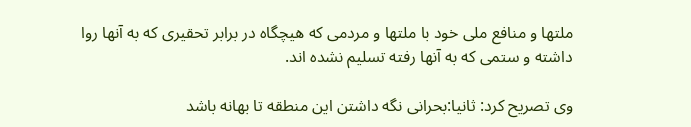ملتها و منافع ملی خود با ملتها و مردمی که هیچگاه در برابر تحقیری که به آنها روا داشته و ستمی که به آنها رفته تسلیم نشده اند.

وی تصریح کرد: ثانیا:بحرانی نگه داشتن این منطقه تا بهانه باشد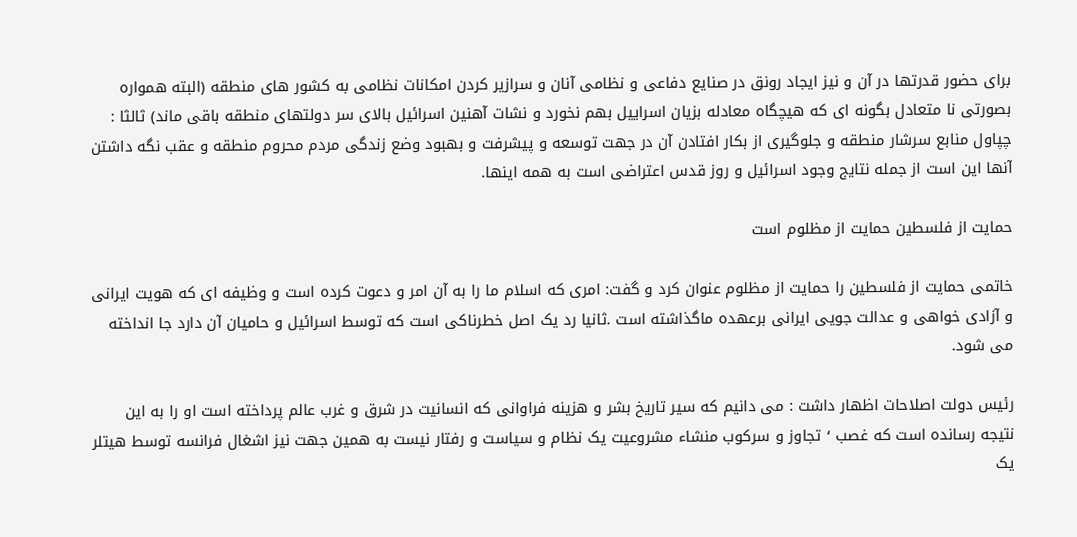برای حضور قدرتها در آن و نیز ایجاد رونق در صنایع دفاعی و نظامی آنان و سرازیر کردن امکانات نظامی به کشور های منطقه (البته همواره بصورتی نا متعادل بگونه ای که هیچگاه معادله بزیان اسراییل بهم نخورد و نشات آهنین اسرائیل بالای سر دولتهای منطقه باقی ماند) ثالثا : چپاول منابع سرشار منطقه و جلوگیری از بکار افتادن آن در جهت توسعه و پیشرفت و بهبود وضع زندگی مردم محروم منطقه و عقب نگه داشتن آنها این است از جمله نتایج وجود اسرائیل و روز قدس اعتراضی است به همه اینها.

حمایت از فلسطین حمایت از مظلوم است

خاتمی حمایت از فلسطین را حمایت از مظلوم عنوان کرد و گفت: امری که اسلام ما را به آن امر و دعوت کرده است و وظیفه ای که هویت ایرانی و آزادی خواهی و عدالت جویی ایرانی برعهده ماگذاشته است .ثانیا رد یک اصل خطرناکی است که توسط اسرائیل و حامیان آن دارد جا انداخته می شود.

رئیس دولت اصلاحات اظهار داشت : می دانیم که سیر تاریخ بشر و هزینه فراوانی که انسانیت در شرق و غرب عالم پرداخته است او را به این نتیجه رسانده است که غصب ٬ تجاوز و سرکوب منشاء مشروعیت یک نظام و سیاست و رفتار نیست به همین جهت نیز اشغال فرانسه توسط هیتلر یک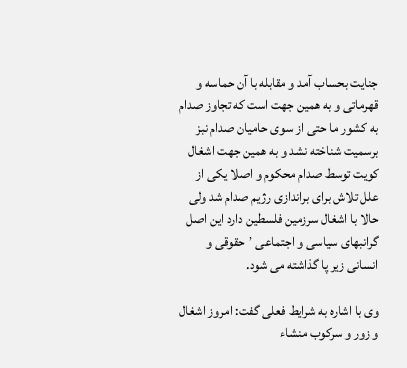جنایت بحساب آمد و مقابله با آن حماسه و قهرماتی و به همین جهت است که تجاوز صدام به کشور ما حتی از سوی حامیان صدام نبز برسمیت شناخته نشد و به همین جهت اشغال کویت توسط صدام محکوم و اصلا یکی از علل تلاش برای براندازی رژیم صدام شد ولی حالا با اشغال سرزمین فلسطین دارد این اصل گرانبهای سیاسی و اجتماعی ٬ حقوقی و انسانی زیر پا گذاشته می شود.

وی با اشاره به شرایط فعلی گفت: امروز اشغال و زور و سرکوب منشاء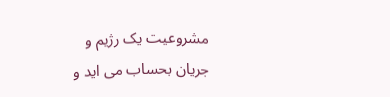مشروعیت یک رژیم و جریان بحساب می اید و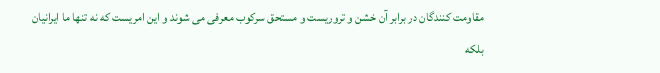مقاومت کنندگان در برابر آن خشن و تروریست و مستحق سرکوب معرفی می شوند و این امریست که نه تنها ما ایرانیان بلکه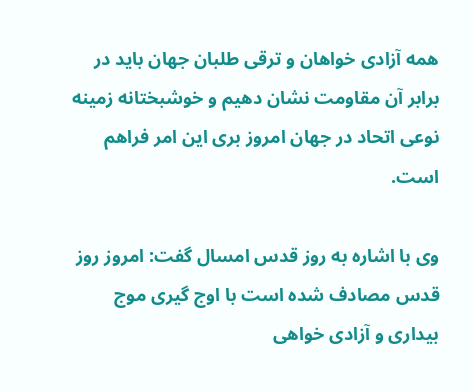همه آزادی خواهان و ترقی طلبان جهان باید در برابر آن مقاومت نشان دهیم و خوشبختانه زمینه نوعی اتحاد در جهان امروز بری این امر فراهم است.

وی با اشاره به روز قدس امسال گفت: امروز روز قدس مصادف شده است با اوج گیری موج بیداری و آزادی خواهی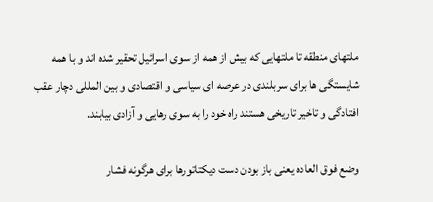ملتهای منطقه تا ملتهایی که بیش از همه از سوی اسرائیل تحقیر شده اند و با همه شایستگی ها برای سربلندی در عرصه ای سیاسی و اقتصادی و بین المللی دچار عقب افتادگی و تاخیر تاریخی هستند راه خود را به سوی رهایی و آزادی بیابند.

وضع فوق العاده یعنی باز بودن دست دیکتاتورها برای هرگونه فشار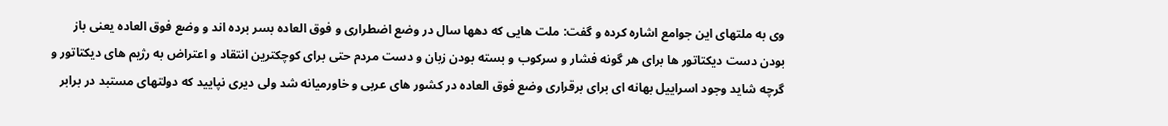وی به ملتهای این جوامع اشاره کرده و گفت: ملت هایی که دهها سال در وضع اضطراری و فوق العاده بسر برده اند و وضع فوق العاده یعنی باز بودن دست دیکتاتور ها برای هر گونه فشار و سرکوب و بسته بودن زبان و دست مردم حتی برای کوچکترین انتقاد و اعتراض به رژیم های دیکتاتور و گرچه شاید وجود اسراییل بهانه ای برای برقراری وضع فوق العاده در کشور های عربی و خاورمیانه شد ولی دیری نپایید که دولتهای مستبد در برابر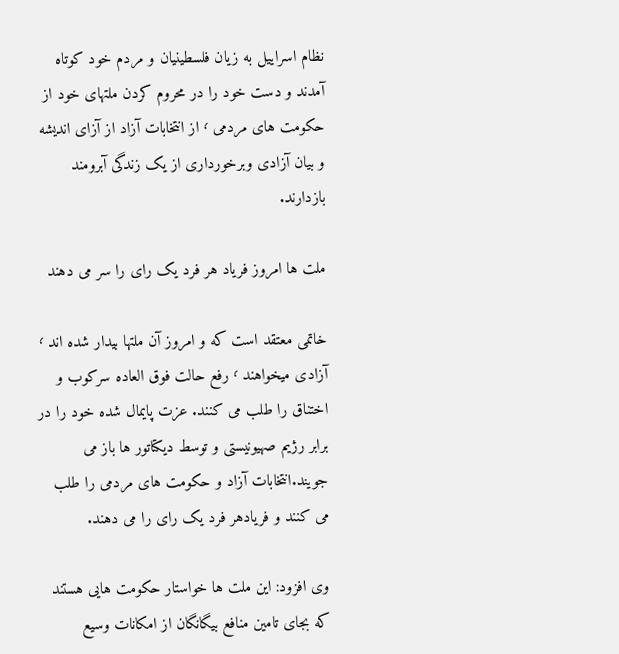نظام اسراییل به زیان فلسطینیان و مردم خود کوتاه آمدند و دست خود را در محروم کردن ملتهای خود از حکومت های مردمی ٬ از انتخابات آزاد از آزای اندیشه و بیان آزادی وبرخورداری از یک زندگی آبرومند بازدارند.

ملت ها امروز فریاد هر فرد یک رای را سر می دهند

خاتمی معتقد است که و امروز آن ملتها بیدار شده اند ٬ آزادی میخواهند ٬ رفع حالت فوق العاده سرکوب و اختناق را طلب می کنند. عزت پایمال شده خود را در برابر رژیم صهیونیستی و توسط دیکتاتور ها باز می جویند.انتخابات آزاد و حکومت های مردمی را طلب می کنند و فریادهر فرد یک رای را می دهند.

وی افزود: این ملت ها خواستار حکومت هایی هستند که بجای تامین منافع بیگانگان از امکانات وسیع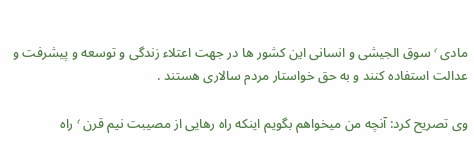مادی ٬ سوق الجیشی و انسانی این کشور ها در جهت اعتلاء زندگی و توسعه و پیشرفت و عدالت استفاده کنند و به حق خواستار مردم سالاری هستند .

وی تصریح کرد: آنچه من میخواهم بگویم اینکه راه رهایی از مصیبت نیم قرن ٬ راه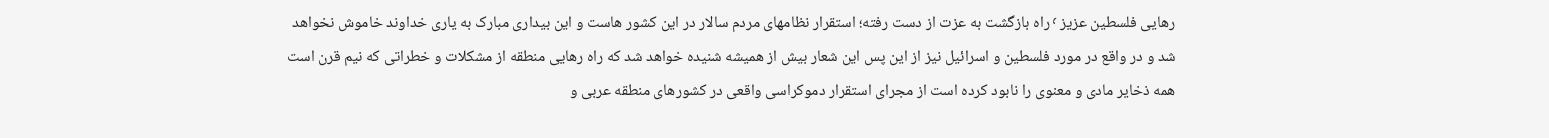رهایی فلسطین عزیز ٬ راه بازگشت به عزت از دست رفته؛ استقرار نظامهای مردم سالار در این کشور هاست و این بیداری مبارک به یاری خداوند خاموش نخواهد شد و در واقع در مورد فلسطین و اسرائیل نیز از این پس این شعار بیش از همیشه شنیده خواهد شد که راه رهایی منطقه از مشکلات و خطراتی که نیم قرن است همه ذخایر مادی و معنوی را نابود کرده است از مجرای استقرار دموکراسی واقعی در کشورهای منطقه عربی و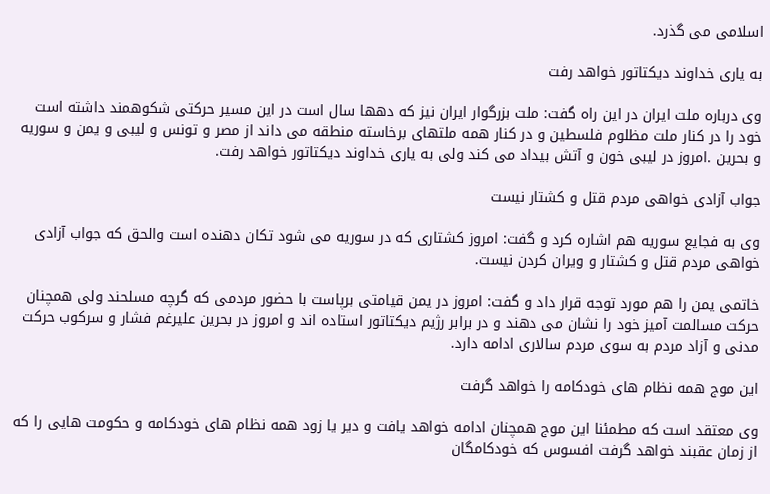اسلامی می گذرد.

به یاری خداوند دیکتاتور خواهد رفت

وی درباره ملت ایران در این راه گفت: ملت بزرگوار ایران نیز که دهها سال است در این مسیر حرکتی شکوهمند داشته است خود را در کنار ملت مظلوم فلسطین و در کنار همه ملتهای برخاسته منطقه می داند از مصر و تونس و لیبی و یمن و سوریه و بحرین .امروز در لیبی خون و آتش بیداد می کند ولی به یاری خداوند دیکتاتور خواهد رفت.

جواب آزادی خواهی مردم قتل و کشتار نیست

وی به فجایع سوریه هم اشاره کرد و گفت: امروز کشتاری که در سوریه می شود تکان دهنده است والحق که جواب آزادی خواهی مردم قتل و کشتار و ویران کردن نیست.

خاتمی یمن را هم مورد توجه قرار داد و گفت: امروز در یمن قیامتی برپاست با حضور مردمی که گرچه مسلحند ولی همچنان حرکت مسالمت آمیز خود را نشان می دهند و در برابر رژیم دیکتاتور استاده اند و امروز در بحرین علیرغم فشار و سرکوب حرکت مدنی و آزاد مردم به سوی مردم سالاری ادامه دارد.

این موج همه نظام های خودکامه را خواهد گرفت

وی معتقد است که مطمئنا این موج همچنان ادامه خواهد یافت و دیر یا زود همه نظام های خودکامه و حکومت هایی را که از زمان عقبند خواهد گرفت افسوس که خودکامگان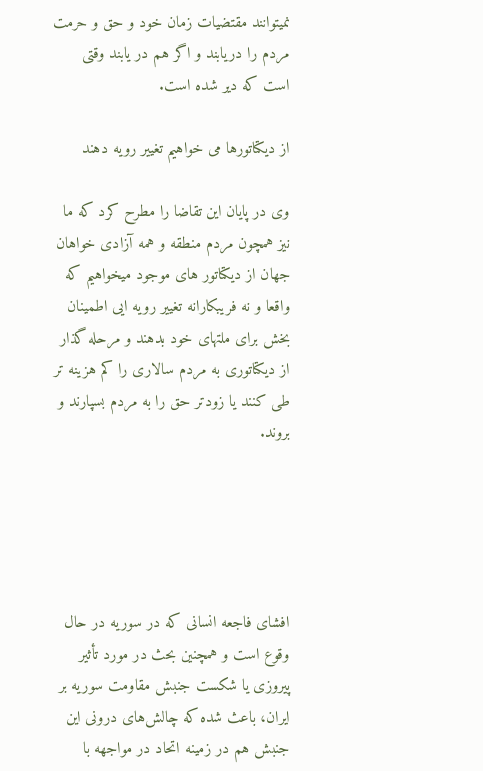نمیتوانند مقتضیات زمان خود و حق و حرمت مردم را دریابند و اگر هم در یابند وقتی است که دیر شده است.

از دیکتاتورها می خواهیم تغییر رویه دهند

وی در پایان این تقاضا را مطرح کرد که ما نیز همچون مردم منطقه و همه آزادی خواهان جهان از دیکتاتور های موجود میخواهیم که واقعا و نه فریبکارانه تغییر رویه ایی اطمینان بخش برای ملتهای خود بدهند و مرحله گذار از دیکتاتوری به مردم سالاری را کم هزینه تر طی کنند یا زودتر حق را به مردم بسپارند و بروند.





افشای فاجعه انسانی که در سوریه در حال وقوع است و همچنین بحث در مورد تأثیر پیروزی یا شکست جنبش مقاومت سوریه بر ایران، باعث شده‌ که چالش‌های درونی این جنبش هم در زمینه اتحاد در مواجهه با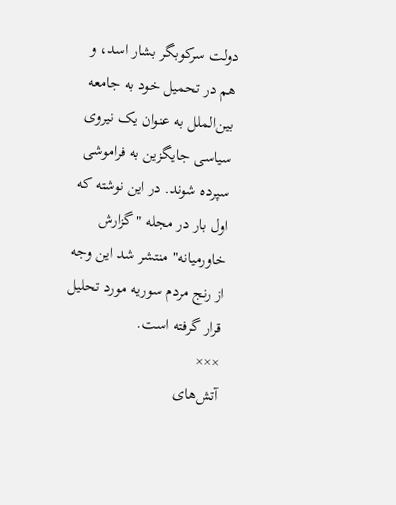دولت سرکوبگر بشار اسد، و هم در تحمیل خود به جامعه بین‌الملل به عنوان یک نیروی سیاسی جایگزین به فراموشی سپرده شوند. در این نوشته که اول بار در مجله "گزارش خاورمیانه" منتشر شد این وجه از رنج مردم سوریه مورد تحلیل قرار گرفته است.
×××
آتش‌های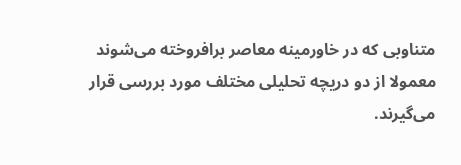متناوبی که در خاورمینه‌ معاصر برافروخته می‌شوند معمولا از دو دریچه تحلیلی مختلف مورد بررسی قرار می‌گیرند.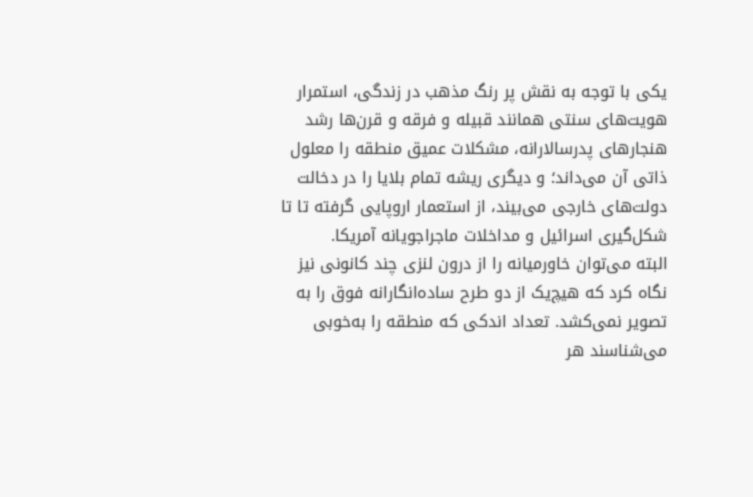یکی با توجه به نقش پر رنگ مذهب در زندگی، استمرار هویت‌های سنتی همانند قبیله و فرقه و قرن‌ها رشد هنجارهای پدرسالارانه، مشکلات عمیق منطقه را معلول ذاتی آن می‌داند؛ و دیگری ریشه‌ تمام بلایا را در دخالت دولت‌های خارجی می‌بیند، از استعمار اروپایی گرفته تا تا شکل‌گیری اسرائیل و مداخلات ماجراجویانه آمریکا.
البته می‌توان خاورمیانه را از درون لنزی چند کانونی نیز نگاه کرد که هیچ‌یک از دو طرح‌ ساده‌انگارانه فوق را به تصویر نمی‌کشد. تعداد اندکی که منطقه را به‌خوبی می‌شناسند هر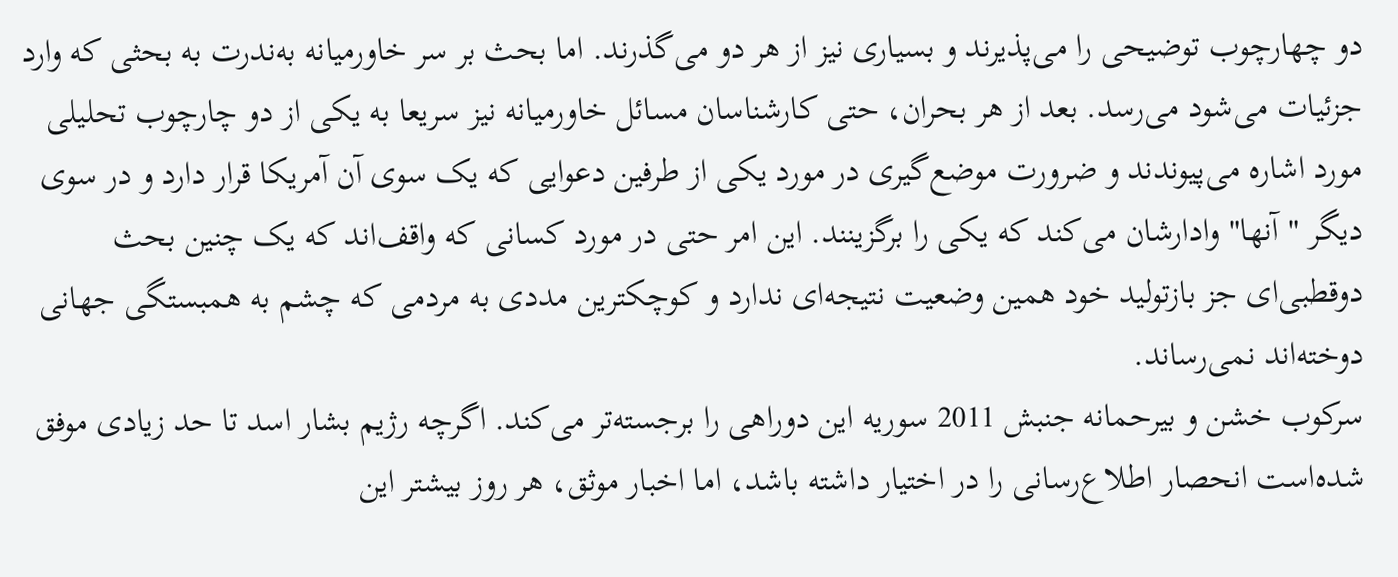دو چهارچوب توضیحی را می‌پذیرند و بسیاری نیز از هر دو می‌گذرند. اما بحث بر سر خاورمیانه به‌ندرت به بحثی که وارد جزئیات می‌شود می‌رسد. بعد از هر بحران، حتی کارشناسان مسائل خاورمیانه نیز سریعا به یکی از دو چارچوب تحلیلی مورد اشاره می‌پیوندند و ضرورت موضع‌گیری در مورد یکی از طرفین دعوایی که یک سوی آن آمریکا قرار دارد و در سوی دیگر "آنها" وادارشان می‌کند که یکی را برگزینند. این امر حتی در مورد کسانی که واقف‌اند که یک چنین بحث دوقطبی‌ای جز بازتولید خود همین وضعیت نتیجه‌ای ندارد و کوچکترین مددی به مردمی که چشم به همبستگی جهانی دوخته‌اند نمی‌رساند.
سرکوب خشن و بیرحمانه جنبش 2011 سوریه این دوراهی را برجسته‌تر می‌کند. اگرچه رژیم بشار اسد تا حد زیادی موفق شده‌است انحصار اطلاع‌رسانی را در اختیار داشته باشد، اما اخبار موثق، هر روز بیشتر این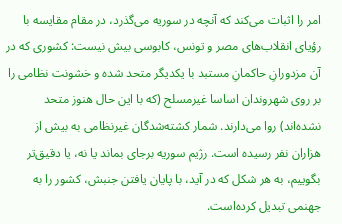امر را اثبات می‌کند که آنچه در سوریه می‌گذرد، در مقام مقایسه با رؤیای انقلاب‌های مصر و تونس، کابوسی بیش نیست: کشوری که در آن مزدورانِ حاکمانِ مستبد با یکدیگر متحد شده و خشونت نظامی را بر روی شهروندان اساسا غیرمسلح (که با این حال هنوز متحد نشده‌اند) روا می‌دارند. شمار کشته‌شدگان غیرنظامی به بیش از هزاران نفر رسیده است. رژیم سوریه برجای بماند یا نه، یا دقیق‌تر بگوییم، به هر شکل که در آید، با پایان یافتن جنبش، کشور را به جهنمی تبدیل کرده‌است.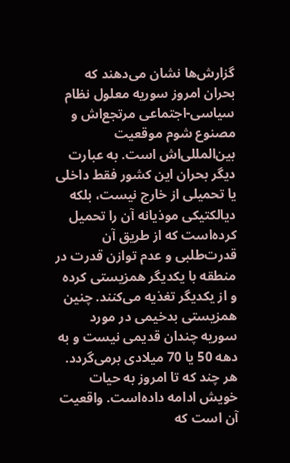گزارش‌ها نشان می‌دهند که بحران امروز سوریه معلول نظام سیاسی-اجتماعی مرتجع‌اش و مصنوع شوم موقعیت بین‌المللی‌اش است. به عبارت دیگر بحران این کشور فقط داخلی یا تحمیلی از خارج نیست، بلکه دیالکتیکی موذیانه آن را تحمیل کرده‌است که از طریق آن قدرت‌طلبی و عدم توازن قدرت در منطقه با یکدیگر همزیستی کرده و از یکدیگر تغذیه می‌‌کنند. چنین همزیستی بدخیمی در مورد سوریه چندان قدیمی نیست و به دهه‌ 50 یا 70 میلادی برمی‌گردد. هر چند که تا امروز به حیات خویش ادامه داده‌است. واقعیت آن است که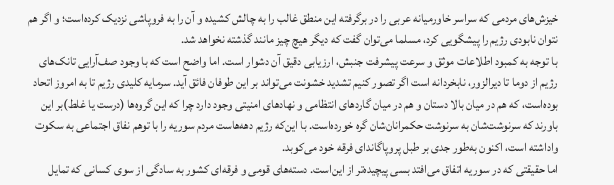خیزش‌های مردمی که سراسر خاورمیانه عربی را در برگرفته این منطق غالب را به چالش کشیده و آن را به فروپاشی نزدیک کرده‌است؛ و اگر هم نتوان نابودی رژیم را پیشگویی کرد، مسلما می‌توان گفت که دیگر هیچ چیز مانند گذشته نخواهد شد.
با توجه به کمبود اطلاعات موثق و سرعت پیشرفت جنبش، ارزیابی دقیق آن دشوار است. اما واضح است که با وجود صف‌آرایی تانک‌های رژیم از دوما تا دیرالزور، نابخردانه است اگر تصور کنیم تشدید خشونت می‌تواند بر این طوفان فائق آید. سرمایه کلیدی رژیم تا به امروز اتحاد بوده‌است، که هم در میان بالا دستان و هم در میان گارد‌های انتظامی و نهادهای امنیتی وجود دارد چرا که این گروه‌ها (درست یا غلط)بر این باورند که سرنوشت‌شان به سرنوشت حکمرانان‌شان گره خورده‌است. با این‌که رژیم دهه‌هاست مردم سوریه را با توهم نفاق اجتماعی به سکوت واداشته است، اکنون به‌طور جدی بر طبل پروپاگاندای فرقه‌ خود می‌کوبد.
اما حقیقتی که در سوریه اتفاق می‌افتد بسی پیچیده‌تر از این‌است. دسته‌های قومی و فرقه‌ای کشور به سادگی از سوی کسانی که تمایل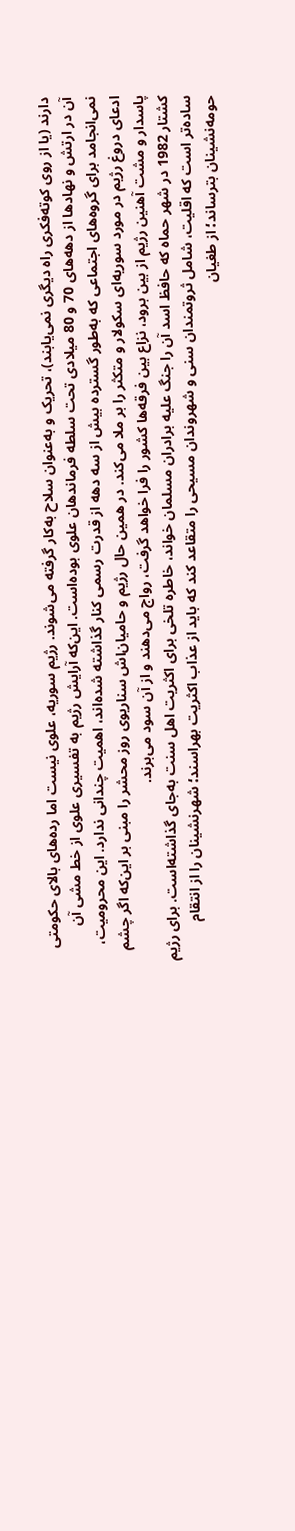دارند (یا از روی کوته‌فکری راه دیگری نمی‌یابند)، تحریک و به‌عنوان سلاح به‌کار گرفته می‌شوند. رژیم سوریه، علوی نیست اما رده‌های بالای حکومتی آن در ارتش و نهادها از دهه‌های 70 و 80 میلادی تحت سلطه فرماندهان علوی بوده‌است. این‌که آرایش رژیم به تفسیری علوی از خط مشی آن نمی‌انجامد برای گروه‌های اجتماعی که به‌طور گسترده بیش از سه دهه از قدرت رسمی کنار گذاشته شده‌اند، اهمیت چندانی ندارد. این محرومیت، ادعای دروغ رژیم در مورد سوریه‌ای سکولار و متکثر را بر ملا می‌کند. در همین حال رژیم و حامیان‌اش سناریوی روز محشر را مبنی بر این‌که اگر چشم پاسدار و مشت آهنین رژیم از بین برود، نزاع بین فرقه‌ها کشور را فرا خواهد گرفت، رواج می‌دهند و از آن سود می‌برند.
کشتار 1982 در شهر حماه که حافظ اسد آن را جنگ علیه برادران مسلمان خواند، خاطره تلخی برای اکثریت اهل سنت به‌جای گذاشته‌است. برای رژیم ساده‌تر است که اقلیت، شامل ثروتمندان سنی و شهروندان مسیحی را متقاعد کند که باید از عذاب اکثریت بهراسند؛ شهرنشینان را از انتقام حومه‌نشینان بترساند؛ از طغیان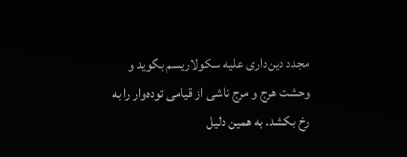مجدد دین‌داری علیه سکولاریسم بگوید و وحشت هرج و مرج ناشی از قیامی توده‌وار را به رخ بکشد. به همین دلیل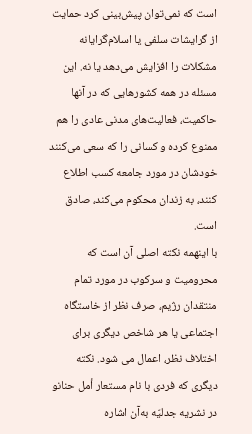است که نمی‌توان پیش‌بینی کرد حمایت از گرایشات سلفی یا اسلام‌گرایانه مشکلات را افزایش می‌دهد یا نه. این مسئله‌ در همه کشورهایی که در آنها حاکمیت، فعالیت‌های مدنی عادی را هم ممنوع کرده و کسانی را که سعی می‌کنند خودشان در مورد جامعه کسب اطلاع کنند، به زندان محکوم می‌کند، صادق است.
با اینهمه نکته اصلی آن است که محرومیت و سرکوب در مورد تمام منتقدان رژیم، صرف نظر از خاستگاه اجتماعی یا هر شاخص دیگری برای اختلاف نظر، اعمال می شود. نکته دیگری که فردی با نام مستعار أمل حنانو در نشریه جدلیّه به‌آن اشاره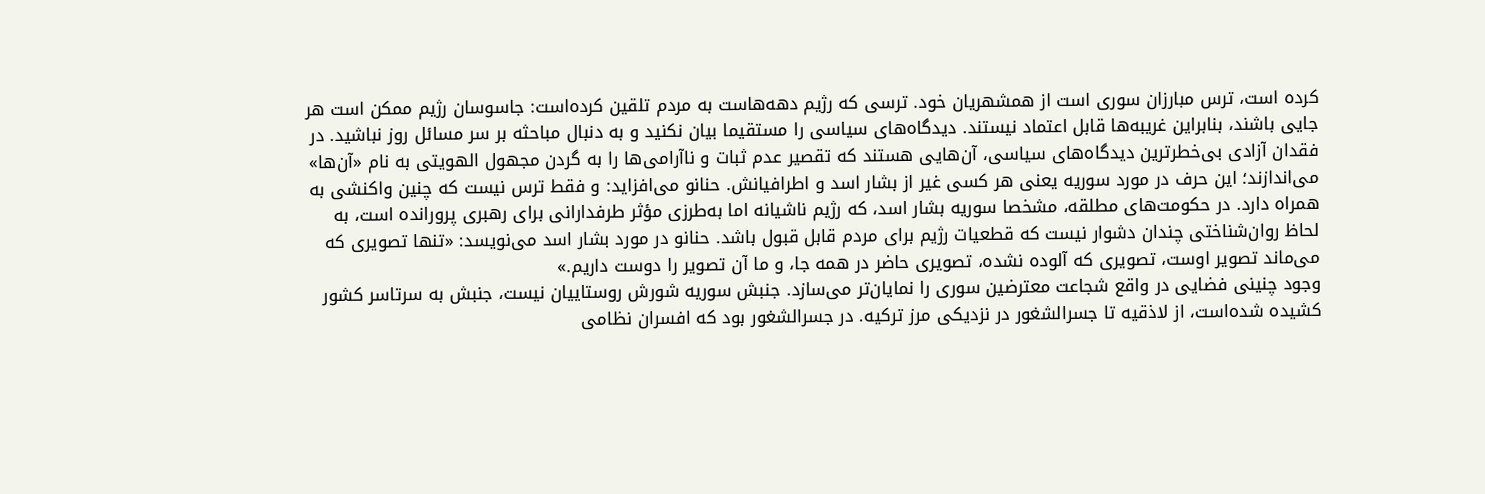کرده است، ترس مبارزان سوری است از همشهریان خود. ترسی که رژیم دهه‌هاست به مردم تلقین کرده‌است: جاسوسان رژیم ممکن است هر جایی باشند، بنابراین غریبه‌ها قابل اعتماد نیستند. دیدگاه‌های سیاسی را مستقیما بیان نکنید و به دنبال مباحثه بر سر مسائل روز نباشید. در فقدان آزادی بی‌خطرترین دیدگاه‌های سیاسی، آن‌هایی هستند که تقصیر عدم ثبات و ناآرامی‌ها را به گردن مجهول الهویتی به نام «آن‌ها» می‌اندازند؛ این حرف در مورد سوریه یعنی هر کسی غیر از بشار اسد و اطرافیانش. حنانو می‌افزاید: و فقط ترس نیست که چنین واکنشی به همراه دارد. در حکومت‌های مطلقه، مشخصا سوریه بشار اسد، که رژیم ناشیانه اما به‌طرزی مؤثر طرفدارانی برای رهبری پرورانده است، به لحاظ روان‌شناختی چندان دشوار نیست که قطعیات رژیم برای مردم قابل قبول باشد. حنانو در مورد بشار اسد می‌نویسد: «تنها تصویری که می‌ماند تصویر اوست، تصویری که آلوده نشده، تصویری حاضر در همه جا، و ما آن تصویر را دوست داریم.»
وجود چنینی فضایی در واقع شجاعت معترضین سوری را نمایان‌تر می‌سازد. جنبش سوریه شورش روستاییان نیست، جنبش به سرتاسر کشور کشیده شده‌است، از لاذقیه تا جسرالشغور در نزدیکی مرز ترکیه. در جسرالشغور بود که افسران نظامی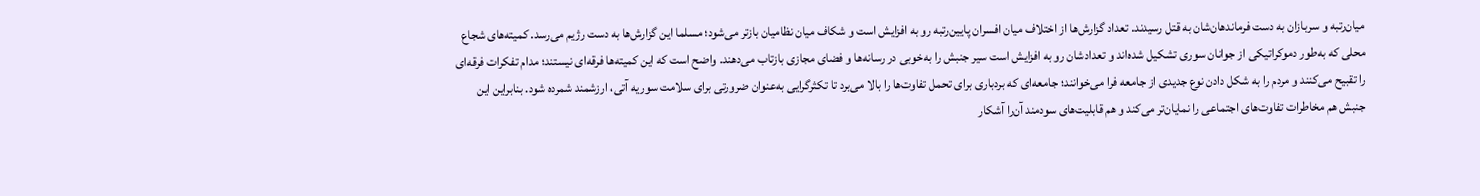میان‌رتبه و سربازان به دست فرماندهان‌شان به قتل رسیدند. تعداد گزارش‌ها از اختلاف میان افسران پایین‌رتبه رو به افزایش است و شکاف میان نظامیان بازتر می‌شود؛ مسلما این گزارش‌ها به دست رژیم می‌رسد. کمیته‌های شجاع محلی که به‌طور دموکراتیکی از جوانان سوری تشکیل شده‌اند و تعدادشان رو به افزایش است سیر جنبش را به‌خوبی در رسانه‌ها و فضای مجازی بازتاب می‌دهند. واضح است که این کمیته‌ها فرقه‌ای نیستند؛ مدام تفکرات فرقه‌ای را تقبیح می‌کنند و مردم را به شکل دادن نوع جدیدی از جامعه فرا می‌خوانند؛ جامعه‌ای که بردباری برای تحمل تفاوت‌ها را بالا می‌برد تا تکثرگرایی به‌عنوان ضرورتی برای سلامت سوریه آتی، ارزشمند شمرده شود. بنابراین این جنبش هم مخاطرات تفاوت‌های اجتماعی را نمایان‌تر می‌کند و هم قابلیت‌های سودمند آن‌را آشکار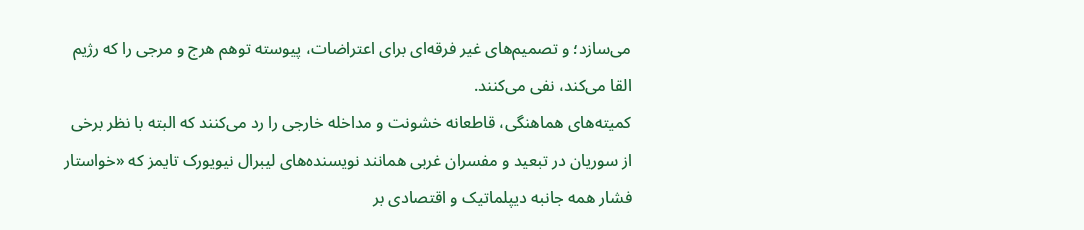می‌سازد؛ و تصمیم‌های غیر فرقه‌ای برای اعتراضات، پیوسته توهم هرج و مرجی را که رژیم القا می‌کند، نفی می‌کنند.
کمیته‌های هماهنگی، قاطعانه خشونت و مداخله خارجی را رد می‌کنند که البته با نظر برخی از سوریان در تبعید و مفسران غربی همانند نویسنده‌های لیبرال نیویورک تایمز که «خواستار فشار همه جانبه دیپلماتیک و اقتصادی بر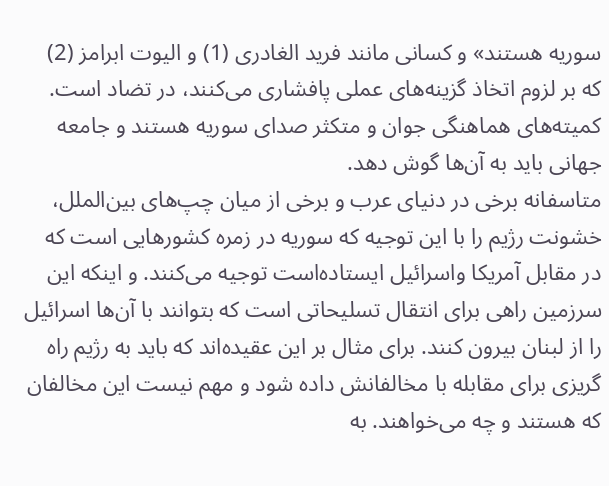سوریه هستند» و کسانی مانند فرید الغادری (1) و الیوت ابرامز (2) که بر لزوم اتخاذ گزینه‌های عملی پافشاری می‌کنند، در تضاد است. کمیته‌های هماهنگی جوان و متکثر صدای سوریه هستند و جامعه جهانی باید به آن‌ها گوش دهد.
متاسفانه برخی در دنیای عرب و برخی از میان چپ‌های بین‌الملل، خشونت رژیم را با این توجیه که سوریه در زمره کشورهایی است که در مقابل آمریکا واسرائیل ایستاده‌است توجیه می‌کنند. و اینکه این سرزمین راهی برای انتقال تسلیحاتی است که بتوانند با آن‌ها اسرائیل را از لبنان بیرون کنند. برای مثال بر این عقیده‌اند که باید به رژیم راه گریزی برای مقابله با مخالفانش داده شود و مهم نیست این مخالفان که هستند و چه می‌خواهند. به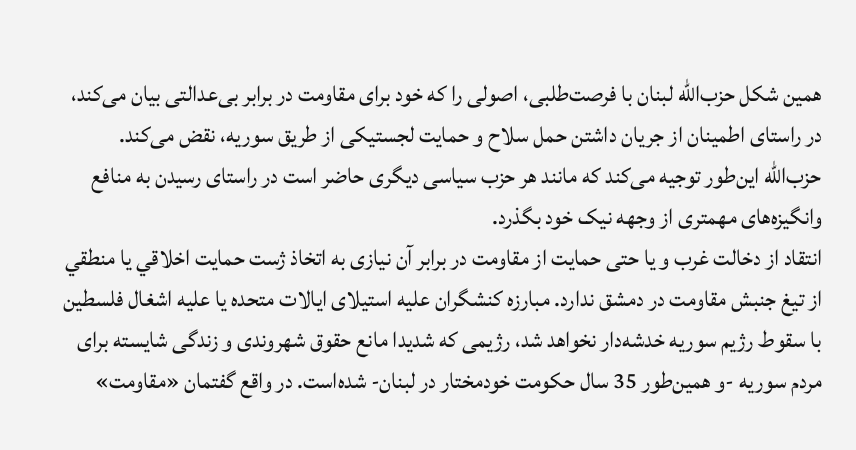همین شکل حزب‌الله لبنان با فرصت‌طلبی، اصولی را که خود برای مقاومت در برابر بی‌عدالتی بیان می‌کند، در راستای اطمینان از جریان داشتن حمل سلاح و حمایت لجستیکی از طریق سوریه، نقض می‌کند. حزب‌الله این‌طور توجیه می‌کند که مانند هر حزب سیاسی دیگری حاضر است در راستای رسیدن به منافع‌ وانگیزه‌های مهمتری از وجهه نیک خود بگذرد.
انتقاد از دخالت غرب و يا حتی حمايت از مقاومت در برابر آن نیازی به اتخاذ ژست حمايت اخلاقي يا منطقي از تيغ جنبش مقاومت در دمشق ندارد. مبارزه‌ کنشگران علیه استیلای ایالات متحده یا علیه اشغال فلسطین با سقوط رژیم سوریه خدشه‌دار نخواهد شد، رژیمی که شدیدا مانع حقوق شهروندی و زندگی شایسته برای مردم سوریه -و همین‌طور 35 سال حکومت خودمختار در لبنان- شده‌است. در واقع گفتمان «مقاومت»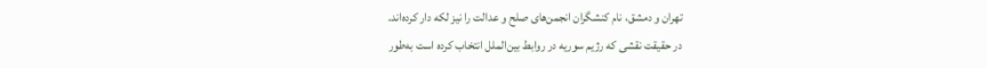تهران و دمشق، نام کنشگران انجمن‌های صلح و عدالت را نيز لكه دار كرده‌اند.
در حقیقت نقشی که رژیم سوریه در روابط بین‌الملل انتخاب کرده است به‌طور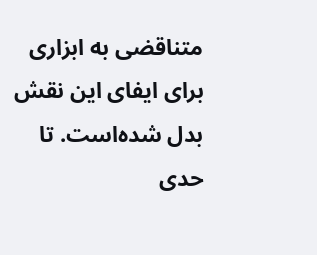متناقضی به ابزاری برای ایفای این نقش بدل شده‌است. تا حدی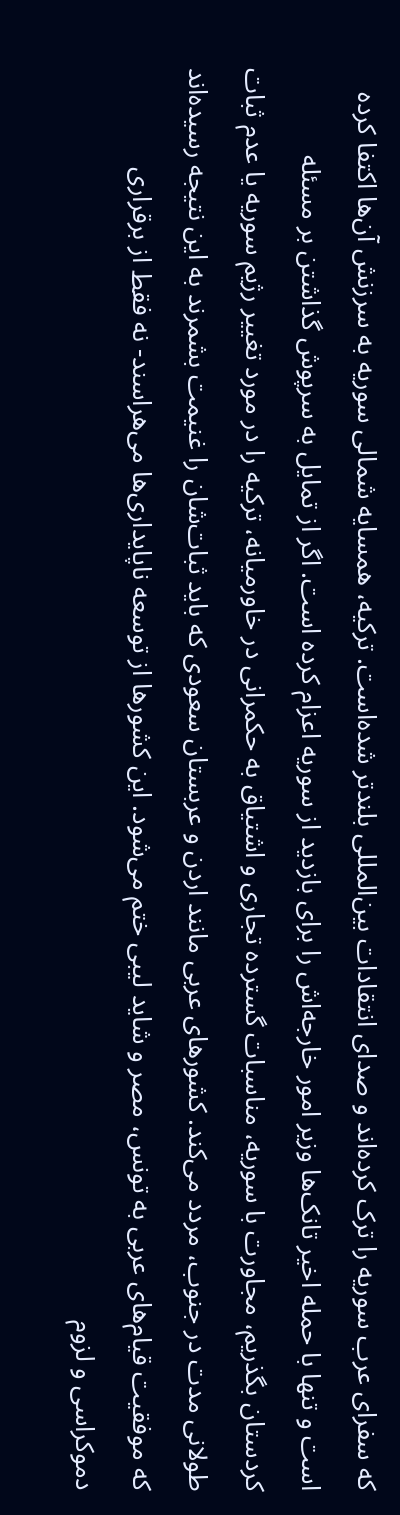که سفرای عرب سوریه را ترک کرده‌اند و صدای انتقادات بین‌المللی بلندتر شده‌است. ترکیه، همسایه شمالی سوریه به سرزنش آن‌ها اکتفا کرده است و تنها با حمله اخیر تانک‌ها وزیر امور خارجه‌اش را برای بازدید از سوریه اعزام کرده است. اگر از تمایل به سرپوش گذاشتن بر مسئله کردستان بگذریم، مجاورت با سوریه، مناسبات گسترده تجاری و اشتیاق به حکمرانی در خاورمیانه، ترکیه را در مورد تغییر رژیم سوریه یا عدم ثبات طولانی مدت در جنوب، مردد می‌کند. کشورهای عربی مانند اردن و عربستان سعودی که باید ثبات‌شان را غنیمت بشمرند به این نتیجه رسیده‌اند که موفقیت قیام‌های عربی به تونس، مصر و شاید لیبی ختم می‌شود. این کشورها از توسعه ناپایداری‌ها می‌هراسند- نه فقط از برقراری دموکراسی و لزوم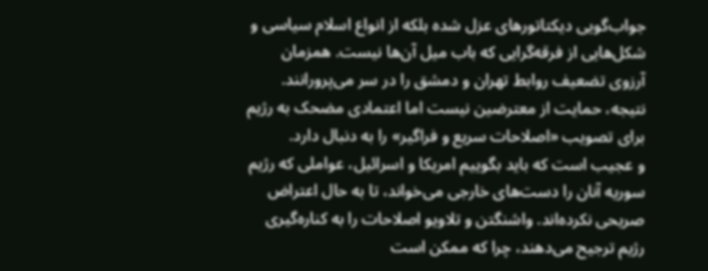جواب‌گویی دیکتاتورهای عزل شده بلکه از انواع اسلام سیاسی و شکل‌هایی از فرقه‌گرایی که باب میل آن‌ها نیست. همزمان آرزوی تضعیف روابط تهران و دمشق را در سر می‌پرورانند. نتیجه، حمایت از معترضین نیست اما اعتمادی مضحک به رژیم برای تصویب «اصلاحات سریع و فراگیر» را به دنبال دارد.
و عجیب است که باید بگوییم امریکا و اسرائیل، عواملی که رژیم سوریه آنان را دست‌های خارجی می‌خواند، تا به حال اعتراض صریحی نکرده‌اند. واشنگتن و تلاویو اصلاحات را به کناره‌گیری رژیم ترجیح می‌دهند، چرا که ممکن است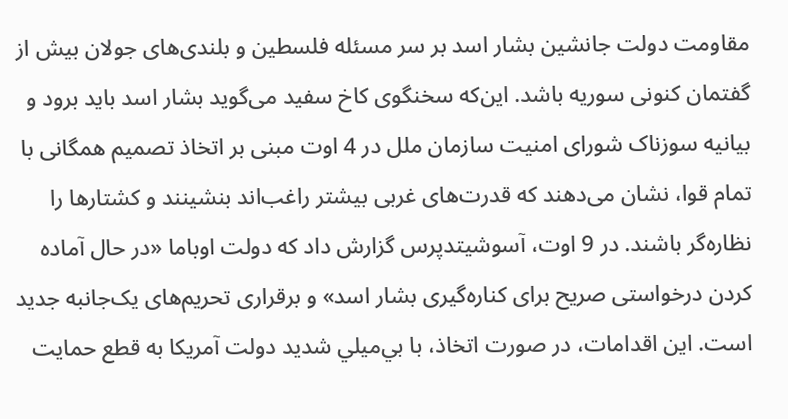مقاومت دولت جانشین بشار اسد بر سر مسئله فلسطین و بلندی‌های جولان بیش از گفتمان کنونی سوریه باشد. این‌که سخنگوی کاخ سفید می‌گوید بشار اسد باید برود و بیانیه سوزناک شورای امنیت سازمان ملل در 4 اوت مبنی بر اتخاذ تصمیم همگانی با تمام قوا، نشان می‌دهند که قدرت‌های غربی بیشتر راغب‌اند بنشینند و کشتارها را نظاره‌گر باشند. در 9 اوت، آسوشیتدپرس گزارش داد که دولت اوباما «در حال آماده کردن درخواستی صریح برای کناره‌گیری بشار اسد» و برقراری تحریم‌های یک‌جانبه جدید است. اين اقدامات، در صورت اتخاذ، با بي‌ميلي شديد دولت آمريكا به قطع حمايت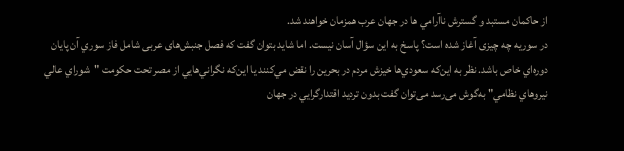از حاکمان مستبد و گسترش ناآرامي ها در جهان عرب همزمان خواهند شد.
در سوريه چه چيزی آغاز شده است؟ پاسخ به اين سؤال آسان نيست. اما شايد بتوان گفت كه فصل جنبش‌های عربی شامل فاز سوري آن پايان دوره‌اي خاص باشد. نظر به این‌که سعودي‌ها خيزش مردم در بحرين را نقض مي‌كنند يا این‌‌كه نگراني‌هايي از مصر تحت حكومت "شوراي عالي نيروهاي نظامي" به‌گوش می‌رسد می‌توان گفت بدون ترديد اقتدار‌گرايي در جهان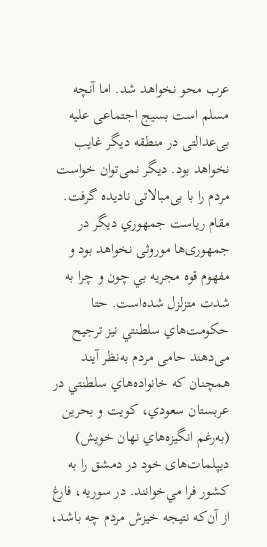عرب محو نخواهد شد. اما آنچه مسلم است بسیج اجتماعی علیه بی‌عدالتی در منطقه دیگر غایب نخواهد بود. ديگر نمی‌توان خواست مردم را با بی‌مبالاتی نادیده گرفت. مقام رياست جمهوري ديگر در جمهوری‌ها موروثی نخواهد بود و مفهوم قوه مجریه بي چون و چرا به شدت متزلزل شده‌است. حتا حكومت‌هاي سلطنتي نيز ترجیح می‌دهند حامی مردم به‌نظر آیند همچنان كه خانواده‌هاي سلطنتي در عربستان سعودي، كويت و بحرين (به‌رغم انگيزه‌هاي نهان خويش) دیپلمات‌های خود در دمشق را به كشور فرا مي‌خوانند. در سوريه، فارغ از آن‌كه نتيجه خيزش مردم چه باشد،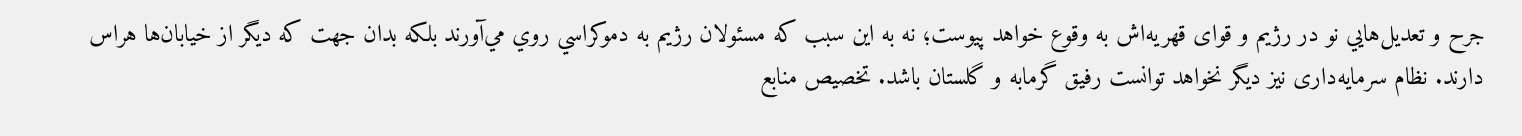جرح و تعديل‌هايي نو در رژيم و قوای قهریه‌اش به وقوع خواهد پيوست؛ نه به اين سبب كه مسئولان رژيم به دموكراسي روي مي‌آورند بلكه بدان جهت كه دیگر از خيابان‌ها هراس دارند. نظام سرمايه‌داری نیز دیگر نخواهد توانست رفیق گرمابه و گلستان باشد. تخصيص منابع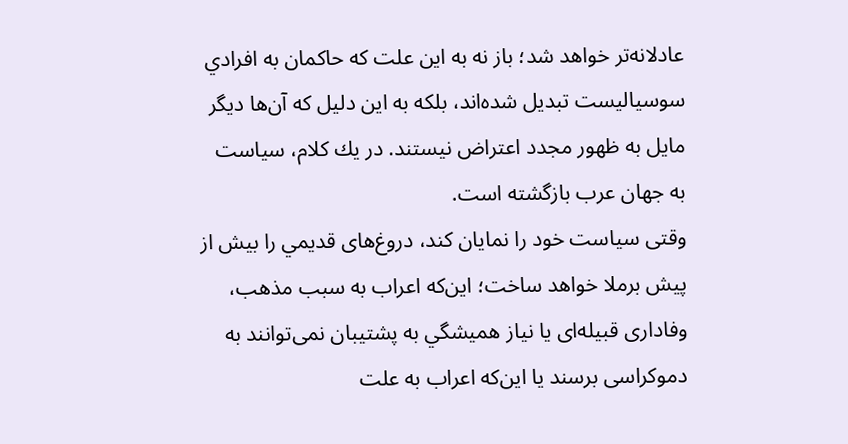عادلانه‌تر خواهد شد؛ باز نه به اين علت كه حاكمان به افرادي سوسياليست تبديل شده‌اند، بلكه به اين دليل كه آن‌ها ديگر مايل به ظهور مجدد اعتراض نيستند. در يك كلام، سياست به جهان عرب بازگشته است.
وقتی سیاست خود را نمایان کند، دروغ‌های قديمي را بيش از پيش برملا خواهد ساخت؛ اين‌كه اعراب به سبب مذهب، وفاداری قبيله‌ای يا نياز هميشگي به پشتيبان نمی‌توانند به دموكراسی برسند يا اين‌كه اعراب به علت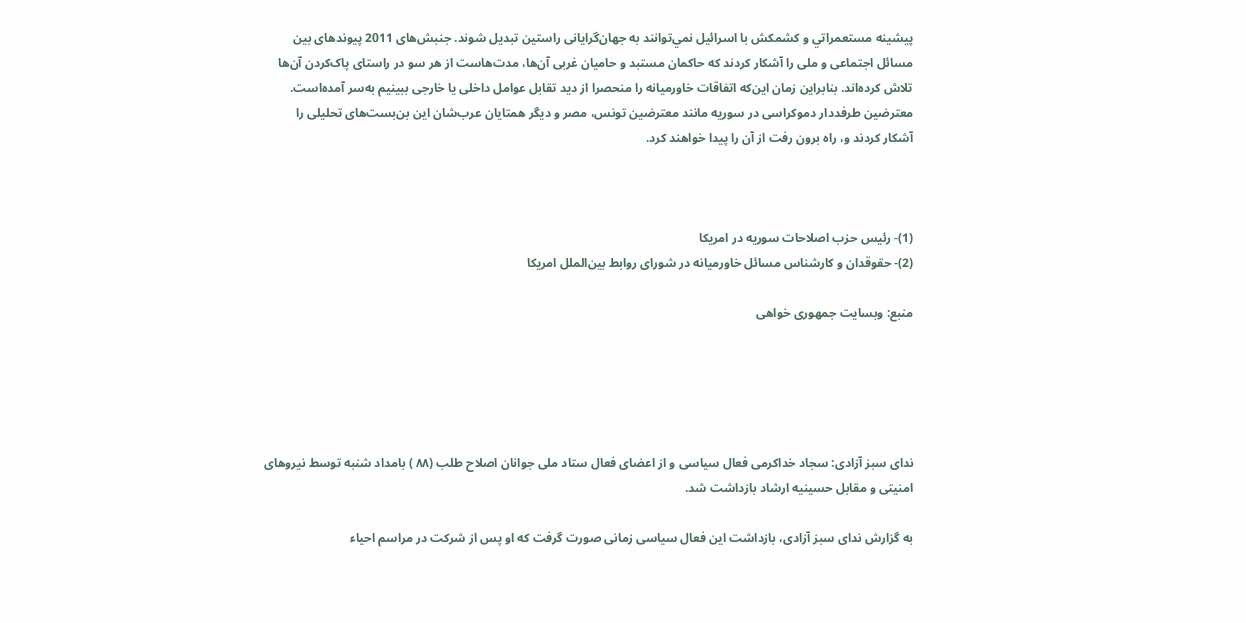پيشينه مستعمراتي و كشمكش با اسرائيل نمي‌توانند به جهان‌گرايانی راستين تبديل شوند. جنبش‌های 2011 پیوندهای بین مسائل اجتماعی و ملی را آشکار کردند که حاکمان مستبد و حامیان غربی آن‌ها، مدت‌هاست از هر سو در راستای پاک‌کردن آن‌ها تلاش کرده‌اند. بنابراین زمان این‌که اتفاقات خاورمیانه را منحصرا از دید تقابل عوامل داخلی یا خارجی ببینیم به‌سر آمده‌است. معترضین طرفددار دموکراسی در سوریه مانند معترضین تونس، مصر و دیگر همتایان عرب‌شان این بن‌بست‌های تحلیلی را آشکار کردند و، راه برون رفت از آن را پیدا خواهند کرد.



(1)- رئیس حزب اصلاحات سوریه در امریکا
(2)- حقوقدان و کارشناس مسائل خاورمیانه در شورای روابط بین‌الملل امریکا

منبع: وبسایت جمهوری خواهی





ندای سبز آزادی: سجاد خداکرمی فعال سیاسی و از اعضای فعال ستاد ملی جوانان اصلاح طلب (۸۸ ) بامداد شنبه توسط نیروهای امنیتی و مقابل حسینیه ارشاد بازداشت شد.

به گزارش ندای سبز آزادی، بازداشت این فعال سیاسی زمانی صورت گرفت که او پس از شرکت در مراسم احیاء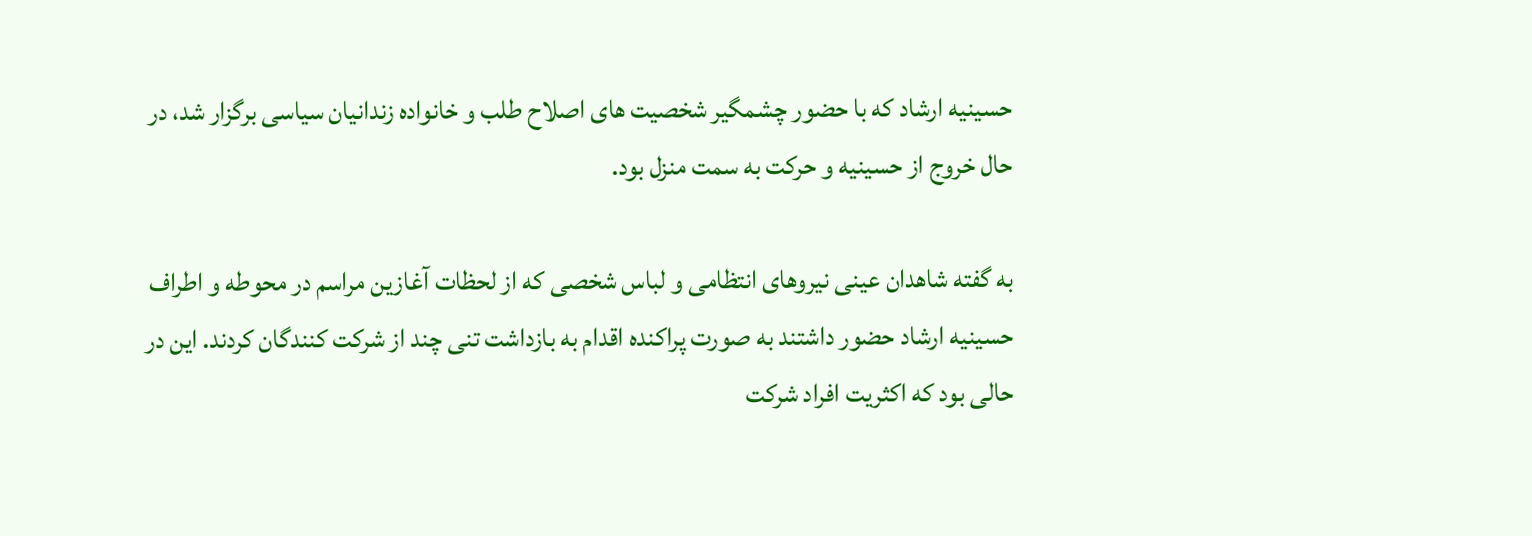حسینیه ارشاد که با حضور چشمگیر شخصیت های اصلاح طلب و خانواده زندانیان سیاسی برگزار شد، در حال خروج از حسینیه و حرکت به سمت منزل بود.

به گفته شاهدان عینی نیروهای انتظامی و لباس شخصی که از لحظات آغازین مراسم در محوطه و اطراف حسینیه ارشاد حضور داشتند به صورت پراکنده اقدام به بازداشت تنی چند از شرکت کنندگان کردند. این در حالی بود که اکثریت افراد شرکت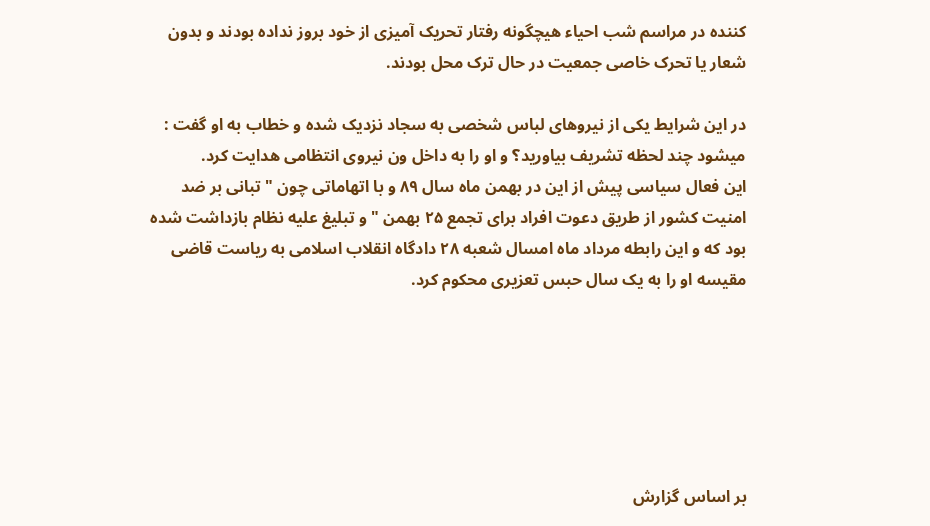کننده در مراسم شب احیاء هیچگونه رفتار تحریک آمیزی از خود بروز نداده بودند و بدون شعار یا تحرک خاصی جمعیت در حال ترک محل بودند.

در این شرایط یکی از نیروهای لباس شخصی به سجاد نزدیک شده و خطاب به او گفت : میشود چند لحظه تشریف بیاورید؟ و او را به داخل ون نیروی انتظامی هدایت کرد.
این فعال سیاسی پیش از این در بهمن ماه سال ۸۹ و با اتهاماتی چون " تبانی بر ضد امنیت کشور از طریق دعوت افراد برای تجمع ۲۵ بهمن " و تبلیغ علیه نظام بازداشت شده بود که و این رابطه مرداد ماه امسال شعبه ۲۸ دادگاه انقلاب اسلامی به ریاست قاضی مقیسه او را به یک سال حبس تعزیری محکوم کرد.






بر اساس گزارش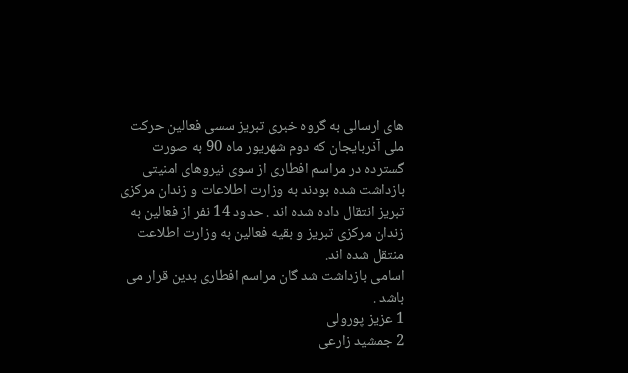های ارسالی به گروه خبری تبریز سسی فعالین حرکت ملی آذربایجان که دوم شهریور ماه 90 به صورت گسترده در مراسم افطاری از سوی نیروهای امنیتی بازداشت شده بودند به وزارت اطلاعات و زندان مرکزی تبریز انتقال داده شده اند . حدود 14 نفر از فعالین به زندان مرکزی تبریز و بقیه فعالین به وزارت اطلاعت منتقل شده اند.
اسامی بازداشت شد گان مراسم افطاری بدین قرار می باشد .
1 عزیز پورولی
2 جمشید زارعی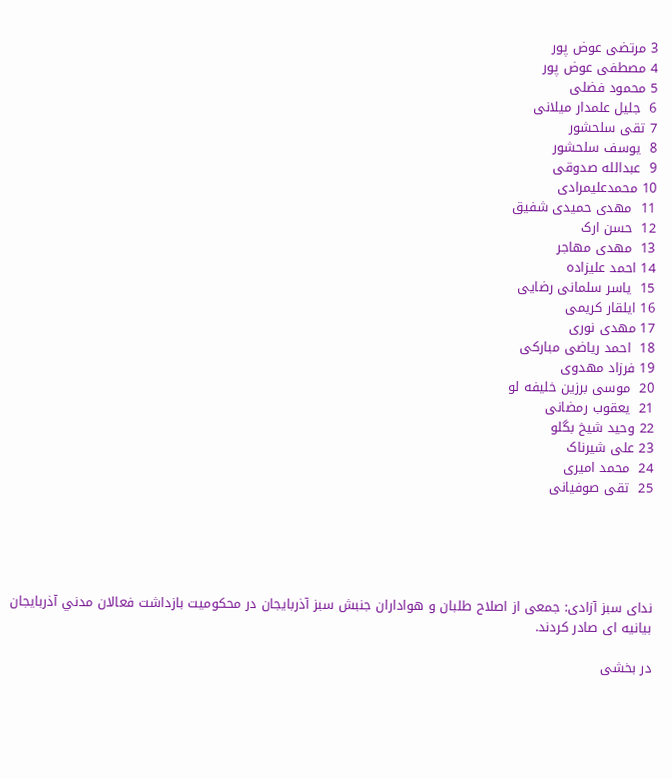3 مرتضی عوض پور
4 مصطفی عوض پور
5 محمود فضلی
6  جلیل علمدار میلانی
7 تقی سلحشور
8  یوسف سلحشور
9  عبدالله صدوقی
10 محمدعلیمرادی
11  مهدی حمیدی شفیق
12  حسن ارک
13  مهدی مهاجر
14 احمد علیزاده
15  یاسر سلمانی رضایی
16 ایلقار کریمی
17 مهدی نوری
18  احمد ریاضی مبارکی
19 فرزاد مهدوی
20  موسی برزین خلیفه لو
21  یعقوب رمضانی
22 وحید شیخ بگلو
23 علی شیرناک
24  محمد امیری
25  تقی صوفیانی





ندای سبز آزادی: جمعی از اصلاح طلبان و هواداران جنبش سبز آذربايجان در محكوميت بازداشت فعالان مدني آذربايجان بیانیه ای صادر کردند.

در بخشی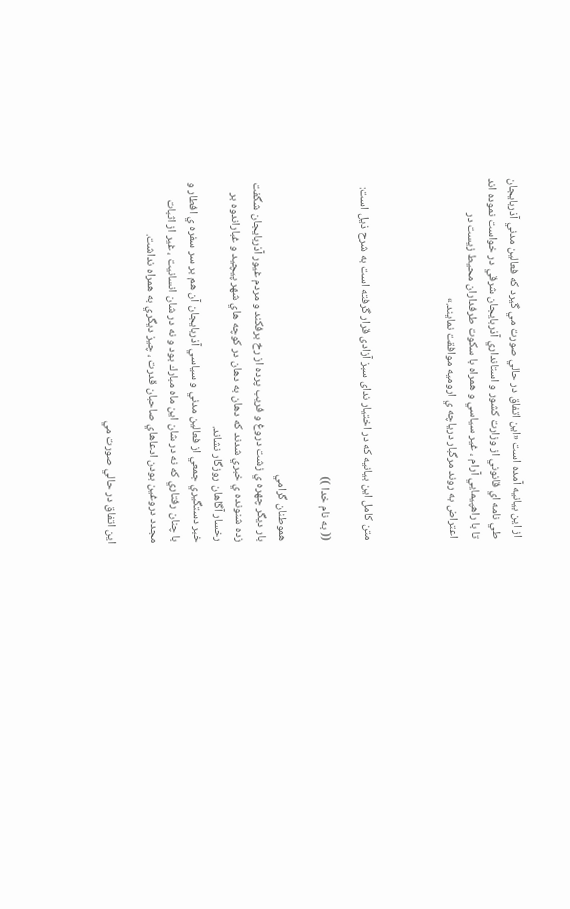از این بیانیه آمده است «اين اتفاق در حالي صورت مي گيرد كه فعالين مدني آذربايجان طي نامه اي قانوني از وزارت كشور و استانداري آذربايجان شرقي در خواست نموده اند تا با راهپيمايي آرام ، غير سياسي و همراه با سكوت طرفداران محيط زيست در اعتراض به روند مرگبار درياچه ي اروميه موافقت نمايند.»



متن کامل این بیانیه که در اختیار ندای سبز آزادی قرار گرفته است به شرح ذیل است:

(( به نام خدا ))

هموطنان گرامي
بار ديگر چهره ي زشت دروغ و فريب پرده از رخ برفكند و مردم غيور آذربايجان شگفت زده شنونده ي خبري شدند كه دهان به دهان در كوچه هاي شهر پيچيد و غباراندوه بر رخسار آگاهان روزگار نشاند.
خبر دستگيري جمعي از فعالين مدني و سياسي آذربايجان آن هم بر سر سفره ي افطار و با چنان رفتاري كه نه در شان اين ماه مبارك بود و نه در شان انسانيت ، غير از اثبات مجدد دروغين بودن ادعاهاي صاحبان قدرت ، چيز ديگري به همراه نداشت.

اين اتفاق در حالي صورت مي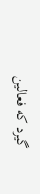گيرد كه فعالين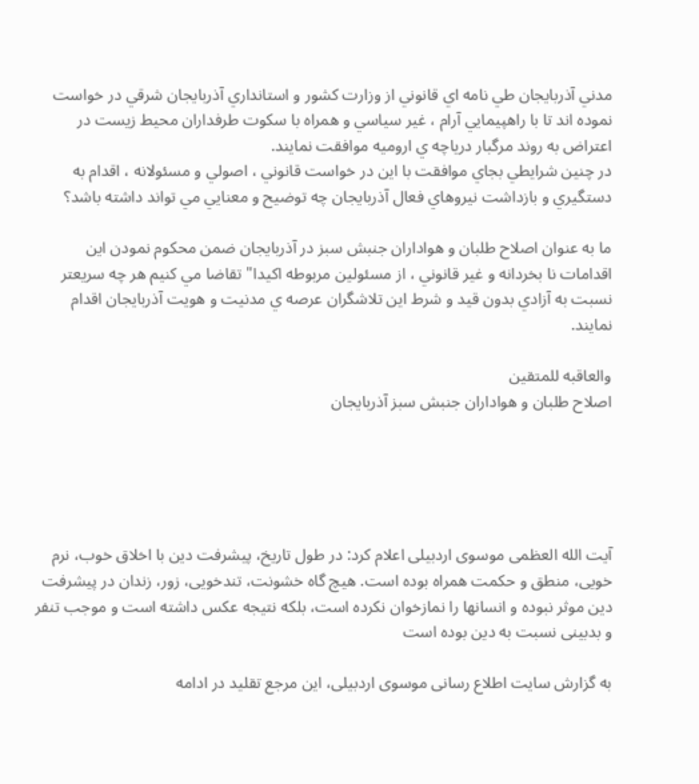مدني آذربايجان طي نامه اي قانوني از وزارت كشور و استانداري آذربايجان شرقي در خواست نموده اند تا با راهپيمايي آرام ، غير سياسي و همراه با سكوت طرفداران محيط زيست در اعتراض به روند مرگبار درياچه ي اروميه موافقت نمايند.
در چنين شرايطي بجاي موافقت با اين در خواست قانوني ، اصولي و مسئولانه ، اقدام به دستگيري و بازداشت نيروهاي فعال آذربايجان چه توضيح و معنايي مي تواند داشته باشد؟

ما به عنوان اصلاح طلبان و هواداران جنبش سبز در آذربايجان ضمن محكوم نمودن اين اقدامات نا بخردانه و غير قانوني ، از مسئولين مربوطه اكيدا" تقاضا مي كنيم هر چه سريعتر نسبت به آزادي بدون قيد و شرط اين تلاشگران عرصه ي مدنيت و هويت آذربايجان اقدام نمايند.

والعاقبه للمتقين
اصلاح طلبان و هواداران جنبش سبز آذربايجان





آیت الله العظمی موسوی اردبیلی اعلام کرد: در طول تاریخ، پیشرفت دین با اخلاق خوب، نرم خویی، منطق و حکمت همراه بوده است. هیچ گاه خشونت، تندخویی، زور، زندان در پیشرفت دین موثر نبوده و انسانها را نمازخوان نکرده است، بلکه نتیجه عکس داشته است و موجب تنفر و بدبینی نسبت به دین بوده است

به گزارش سایت اطلاع رسانی موسوی اردبیلی، این مرجع تقلید در ادامه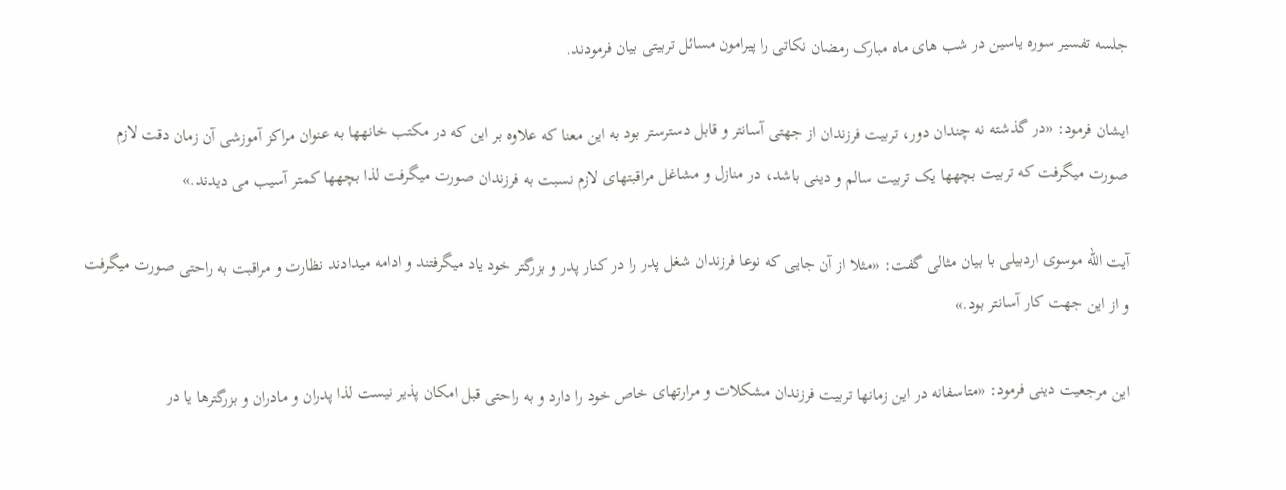جلسه تفسیر سوره یاسین در شب های ماه مبارک رمضان نکاتی را پیرامون مسائل تربیتی بیان فرمودند.

ایشان فرمود: «در گذشته نه چندان دور، تربیت فرزندان از جهتی آسانتر و قابل دسترستر بود به این معنا که علاوه بر این که در مکتب خانهها به عنوان مراکز آموزشی آن زمان دقت لازم صورت میگرفت که تربیت بچهها یک تربیت سالم و دینی باشد، در منازل و مشاغل مراقبتهای لازم نسبت به فرزندان صورت میگرفت لذا بچهها کمتر آسیب می دیدند.»

آیت الله موسوی اردبیلی با بیان مثالی گفت: «مثلا از آن جایی که نوعا فرزندان شغل پدر را در کنار پدر و بزرگتر خود یاد میگرفتند و ادامه میدادند نظارت و مراقبت به راحتی صورت میگرفت و از این جهت کار آسانتر بود.»

این مرجعیت دینی فرمود: «متاسفانه در این زمانها تربیت فرزندان مشکلات و مرارتهای خاص خود را دارد و به راحتی قبل امکان پذیر نیست لذا پدران و مادران و بزرگترها یا در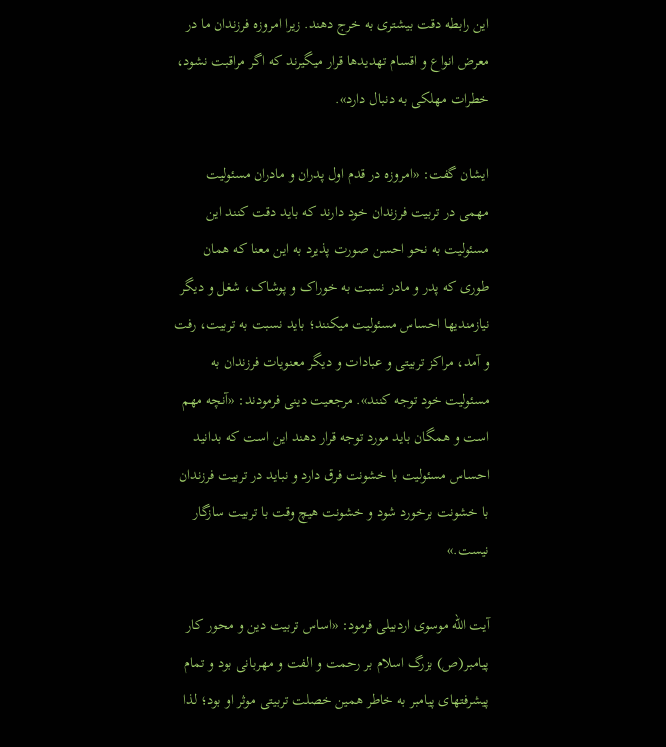این رابطه دقت بیشتری به خرج دهند. زیرا امروزه فرزندان ما در معرض انواع و اقسام تهدیدها قرار میگیرند که اگر مراقبت نشود، خطرات مهلکی به دنبال دارد».

ایشان گفت: «امروزه در قدم اول پدران و مادران مسئولیت مهمی در تربیت فرزندان خود دارند که باید دقت کنند این مسئولیت به نحو احسن صورت پذیرد به این معنا که همان طوری که پدر و مادر نسبت به خوراک و پوشاک، شغل و دیگر نیازمندیها احساس مسئولیت میکنند؛ باید نسبت به تربیت، رفت و آمد، مراکز تربیتی و عبادات و دیگر معنویات فرزندان به مسئولیت خود توجه کنند». مرجعیت دینی فرمودند: «آنچه مهم است و همگان باید مورد توجه قرار دهند این است که بدانید احساس مسئولیت با خشونت فرق دارد و نباید در تربیت فرزندان با خشونت برخورد شود و خشونت هیچ وقت با تربیت سازگار نیست.»

آیت الله موسوی اردبیلی فرمود: «اساس تربیت دین و محور کار پیامبر(ص) بزرگ اسلام بر رحمت و الفت و مهربانی بود و تمام پیشرفتهای پیامبر به خاطر همین خصلت تربیتی موثر او بود؛ لذا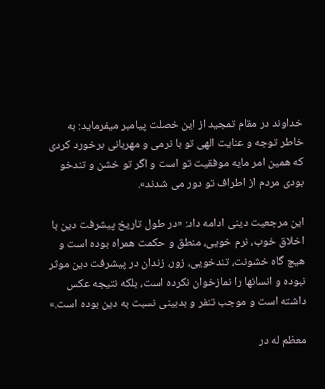خداوند در مقام تمجید از این خصلت پیامبر میفرماید: به خاطر توجه و عنایت الهی تو با نرمی و مهربانی برخورد کردی که همین امر مایه موفقیت تو است و اگر تو خشن و تندخو بودی مردم از اطراف تو دور می شدند».

این مرجعیت دینی ادامه داد: «در طول تاریخ پیشرفت دین با اخلاق خوب، نرم خویی، منطق و حکمت همراه بوده است و هیچ گاه خشونت، تندخویی، زور، زندان در پیشرفت دین موثر نبوده و انسانها را نمازخوان نکرده است، بلکه نتیجه عکس داشته است و موجب تنفر و بدبینی نسبت به دین بوده است.»

معظم له در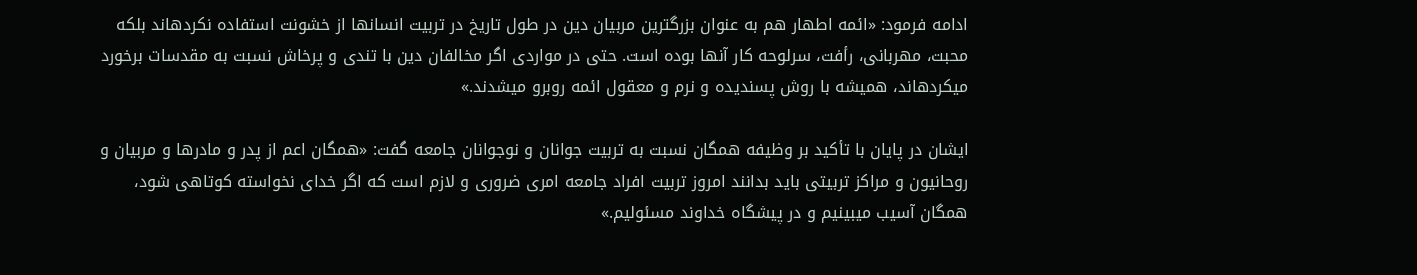ادامه فرمود: «ائمه اطهار هم به عنوان بزرگترین مربیان دین در طول تاریخ در تربیت انسانها از خشونت استفاده نکردهاند بلکه محبت، مهربانی، رأفت، سرلوحه کار آنها بوده است. حتی در مواردی اگر مخالفان دین با تندی و پرخاش نسبت به مقدسات برخورد میکردهاند، همیشه با روش پسندیده و نرم و معقول ائمه روبرو میشدند.»

ایشان در پایان با تأکید بر وظیفه همگان نسبت به تربیت جوانان و نوجوانان جامعه گفت: «همگان اعم از پدر و مادرها و مربیان و روحانیون و مراکز تربیتی باید بدانند امروز تربیت افراد جامعه امری ضروری و لازم است که اگر خدای نخواسته کوتاهی شود، همگان آسیب میبینیم و در پیشگاه خداوند مسئولیم.»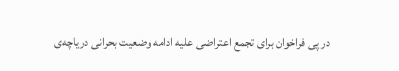در پی فراخوان برای تجمع اعتراضی علیه ادامه وضعیت بحرانی دریاچه‌ی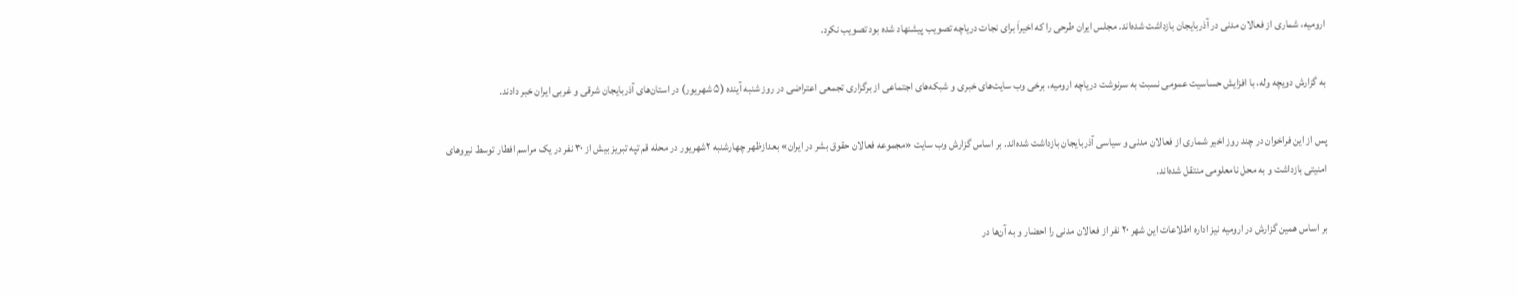ارومیه، شماری از فعالان مدنی در آذربایجان بازداشت شده‌اند. مجلس ایران طرحی را که اخیراَ برای نجات دریاچه تصویب پیشنهاد شده بود تصویب نکرد.

به گزارش دویچه وله، با افزایش حساسیت عمومی نسبت به سرنوشت دریاچه ارومیه، برخی وب سایت‌های خبری و شبکه‌های اجتماعی از برگزاری تجمعی اعتراضی در روز شنبه آینده (۵ شهریور) در استان‌های آذربایجان شرقی و غربی ایران خبر دادند.

پس از این فراخوان در چند روز اخیر شماری از فعالان مدنی و سیاسی آذربایجان بازداشت شده‌اند. بر اساس گزارش وب سایت «مجموعه فعالان حقوق بشر در ایران» بعدازظهر چهارشنبه ۲شهریور در محله قم تپه تبریز بیش از ۳۰ نفر در یک مراسم افطار توسط نیروهای امنیتی بازداشت و به محل نامعلومی منتقل شده‌اند.

بر اساس همین گزارش در ارومیه نیز اداره اطلاعات این شهر ۲۰ نفر از فعالان مدنی را احضار و به آن‌ها در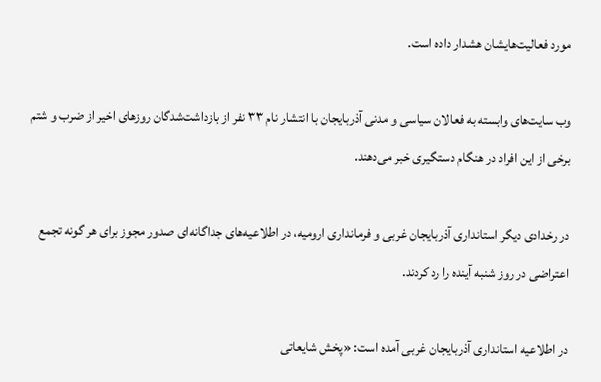مورد فعالیت‌هایشان هشدار داده است.

وب سایت‌های وابسته به فعالان سیاسی و مدنی آذربایجان با انتشار نام ۳۳ نفر از بازداشت‌شدگان روزهای اخیر از ضرب و شتم برخی از این افراد در هنگام دستگیری خبر می‌دهند.

در رخدادی دیگر استانداری آذربایجان غربی و فرمانداری ارومیه، در اطلاعیه‌های جداگانه‌ای صدور مجوز برای هر گونه تجمع اعتراضی در روز شنبه آینده را رد کردند.

در اطلاعیه استانداری آذربایجان غربی آمده است: «پخش شایعاتی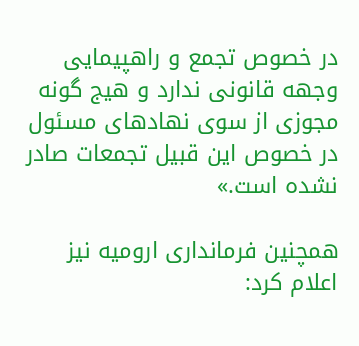در خصوص تجمع و راهپیمایی وجهه قانونی ندارد و هیج گونه مجوزی از سوی نهادهای مسئول در خصوص این قبیل تجمعات صادر نشده است.»

همچنین فرمانداری ارومیه نیز اعلام کرد: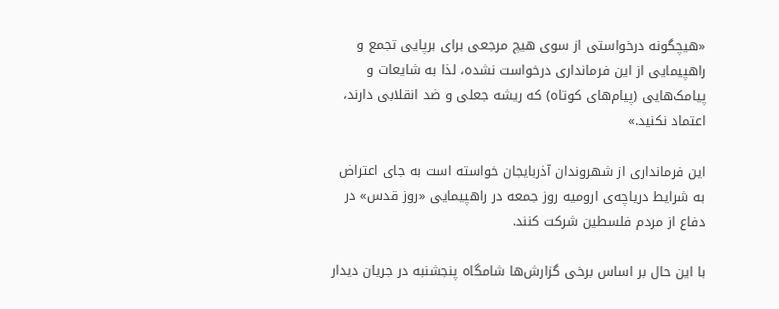«هیچگونه درخواستی از سوی هیچ مرجعی برای برپایی تجمع و راهپیمایی از این فرمانداری درخواست نشده، لذا به شایعات و پیامک‌هایی (پیام‌های کوتاه) که ریشه جعلی و ضد انقلابی دارند، اعتماد نکنید.»

این فرمانداری از شهروندان آذربایجان خواسته است به جای اعتراض به شرایط دریاچه‌ی ارومیه روز جمعه در راهپیمایی «روز قدس» در دفاع از مردم فلسطین شرکت کنند.

با این حال بر اساس برخی گزارش‌ها شامگاه پنجشنبه در جریان دیدار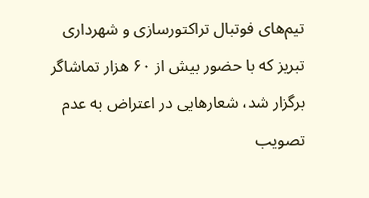تیم‌های فوتبال تراکتورسازی و شهرداری تبریز که با حضور بیش از ۶۰ هزار تماشاگر برگزار شد، شعارهایی در اعتراض به عدم تصویب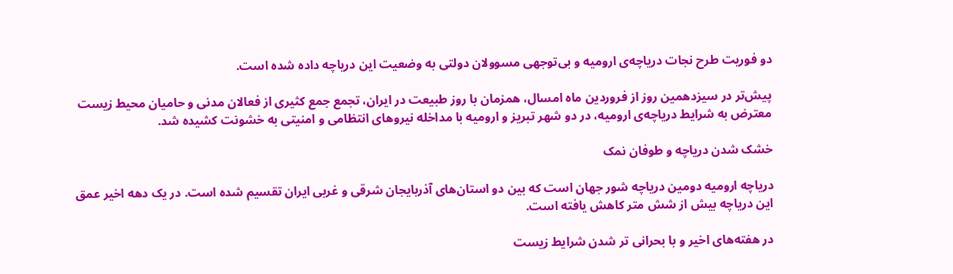دو فوریت طرح نجات دریاچه‌ی ارومیه و بی‌توجهی مسوولان دولتی به وضعیت این دریاچه داده شده است.

پیش‌تر در سیزدهمین روز از فروردین ماه امسال، همزمان با روز طبیعت در ایران، تجمع جمع کثیری از فعالان مدنی و حامیان محیط زیست معترض به شرایط دریاچه‌ی ارومیه، در دو شهر تبریز و ارومیه با مداخله نیروهای انتظامی و امنیتی به خشونت کشیده شد.

خشک شدن دریاچه و طوفان نمک

دریاچه ارومیه دومین دریاچه شور جهان است که بین دو استان‌های آذربایجان شرقی و غربی ایران تقسیم شده است. در یک دهه اخیر عمق این دریاچه بیش از شش متر کاهش یافته است.

در هفته‌های اخیر و با بحرانی تر شدن شرایط زیست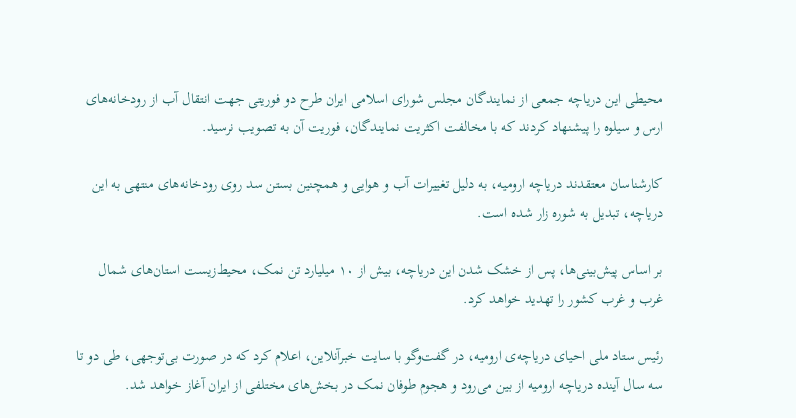محیطی این دریاچه جمعی از نمایندگان مجلس شورای اسلامی ایران طرح دو فوریتی جهت انتقال آب از رودخانه‌های ارس و سیلوه را پیشنهاد کردند که با مخالفت اکثریت نمایندگان، فوریت آن به تصویب نرسید.

کار‌شناسان معتقدند دریاچه ارومیه، به دلیل تغییرات آب و هوایی و همچنین بستن سد روی رودخانه‌های منتهی به این دریاچه، تبدیل به شوره زار شده است.

بر اساس پیش‌بینی‌ها، پس از خشک شدن این دریاچه، بیش از ۱۰ میلیارد تن نمک، محیط‌زیست استان‌های شمال غرب و غرب کشور را تهدید خواهد کرد.

رئیس ستاد ملی احیای دریاچه‌ی ارومیه، در گفت‌و‌گو با سایت خبرآنلاین، اعلام کرد که در صورت بی‌توجهی، طی دو تا سه سال آینده دریاچه ارومیه از بین می‌رود و هجوم طوفان نمک در بخش‌های مختلفی از ایران آغاز خواهد شد.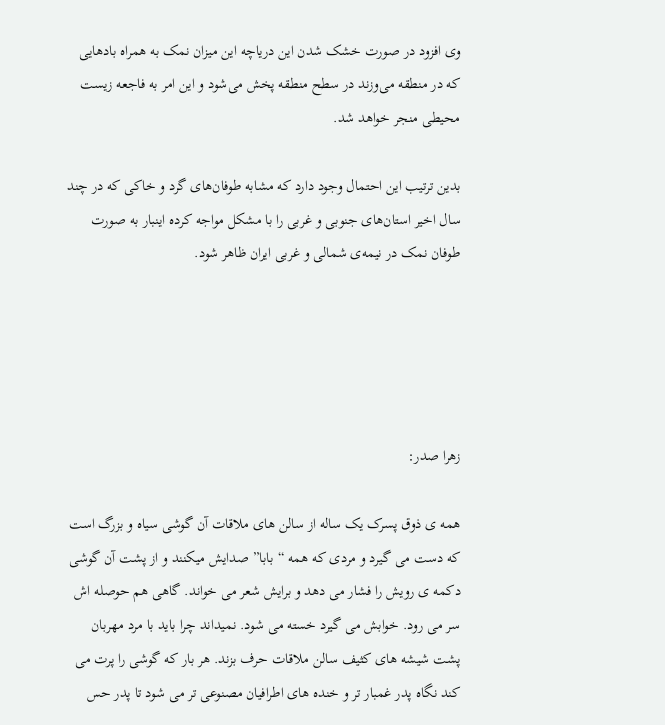وی افزود در صورت خشک شدن این دریاچه این میزان نمک به همراه بادهایی که در منطقه می‌وزند در سطح منطقه پخش می‌شود و این امر به فاجعه زیست محیطی منجر خواهد شد.

بدین ترتیب این احتمال وجود دارد که مشابه طوفان‌های گرد و خاکی که در چند سال اخیر استان‌های جنوبی و غربی را با مشکل مواجه کرده اینبار به صورت طوفان نمک در نیمه‌ی شمالی و غربی ایران ظاهر شود.





زهرا صدر:

همه ی ذوق پسرک یک ساله از سالن های ملاقات آن گوشی سیاه و بزرگ است که دست می گیرد و مردی که همه “بابا” صدایش میکنند و از پشت آن گوشی دکمه ی رویش را فشار می دهد و برایش شعر می خواند. گاهی هم حوصله اش سر می رود. خوابش می گیرد خسته می شود. نمیداند چرا باید با مرد مهربان پشت شیشه های کثیف سالن ملاقات حرف بزند. هر بار که گوشی را پرت می کند نگاه پدر غمبار تر و خنده های اطرافیان مصنوعی تر می شود تا پدر حس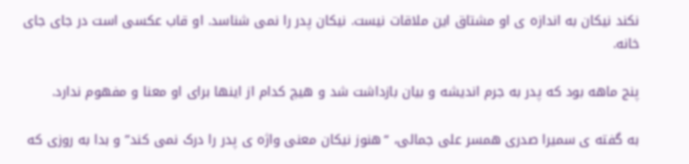نکند نیکان به اندازه ی او مشتاق این ملاقات نیست. نیکان پدر را نمی شناسد. او قاب عکسی است در جای جای خانه.

پنج ماهه بود که پدر به جرم اندیشه و بیان بازداشت شد و هیچ کدام از اینها برای او معنا و مفهوم ندارد.

به گفته ی سمیرا صدری همسر علی جمالی، “هنوز نیکان معنی واژه ی پدر را درک نمی کند” و بدا به روزی که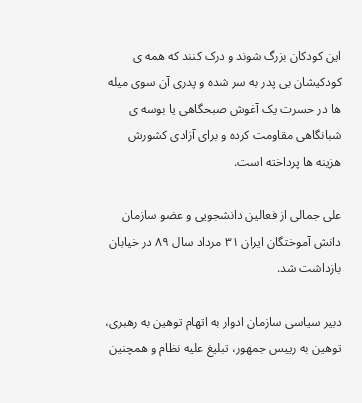این کودکان بزرگ شوند و درک کنند که همه ی کودکیشان بی پدر به سر شده و پدری آن سوی میله ها در حسرت یک آغوش صبحگاهی یا بوسه ی شبانگاهی مقاومت کرده و برای آزادی کشورش هزینه ها پرداخته است.

علی جمالی از فعالین دانشجویی و عضو سازمان دانش آموختگان ایران ۳۱ مرداد سال ۸۹ در خیابان بازداشت شد.

دبیر سیاسی سازمان ادوار به اتهام توهین به رهبری، توهین به رییس جمهور، تبلیغ علیه نظام و همچنین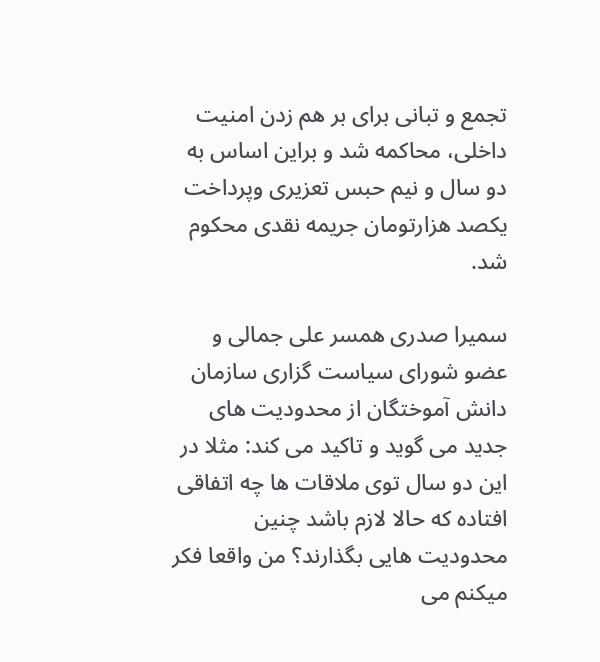تجمع و تبانی برای بر هم زدن امنیت داخلی، محاکمه شد و براین اساس به دو سال و نیم حبس تعزیری وپرداخت یکصد هزارتومان جریمه نقدی محکوم شد.

سمیرا صدری همسر علی جمالی و عضو شورای سیاست گزاری سازمان دانش آموختگان از محدودیت های جدید می گوید و تاکید می کند: مثلا در این دو سال توی ملاقات ها چه اتفاقی افتاده که حالا لازم باشد چنین محدودیت هایی بگذارند؟ من واقعا فکر میکنم می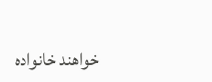خواهند خانواده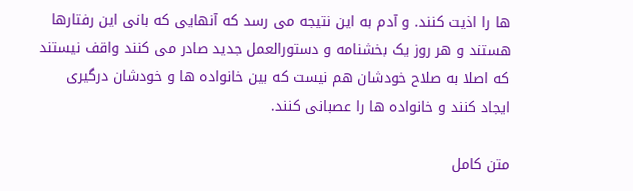ها را اذیت کنند. و آدم به این نتیجه می رسد که آنهایی که بانی این رفتارها هستند و هر روز یک بخشنامه و دستورالعمل جدید صادر می کنند واقف نیستند که اصلا به صلاح خودشان هم نیست که بین خانواده ها و خودشان درگیری ایجاد کنند و خانواده ها را عصبانی کنند.

متن کامل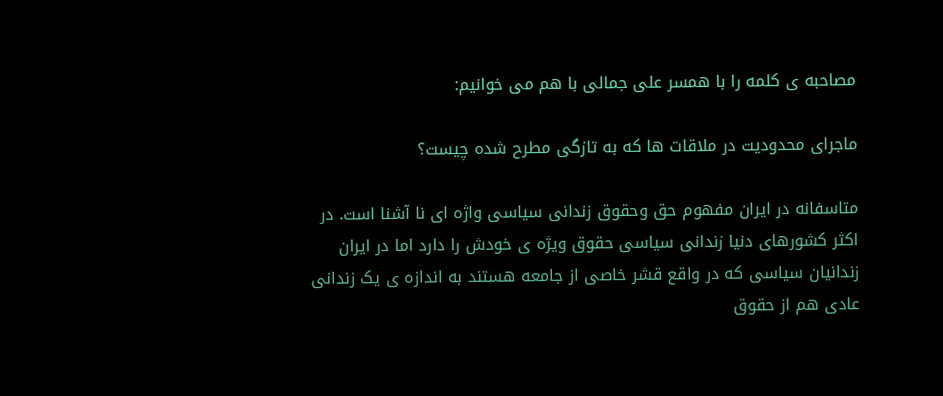مصاحبه ی کلمه را با همسر علی جمالی با هم می خوانیم:

ماجرای محدودیت در ملاقات ها که به تازگی مطرح شده چیست؟

متاسفانه در ایران مفهوم حق وحقوق زندانی سیاسی واژه ای نا آشنا است. در اکثر کشورهای دنیا زندانی سیاسی حقوق ویژه ی خودش را دارد اما در ایران زندانیان سیاسی که در واقع قشر خاصی از جامعه هستند به اندازه ی یک زندانی عادی هم از حقوق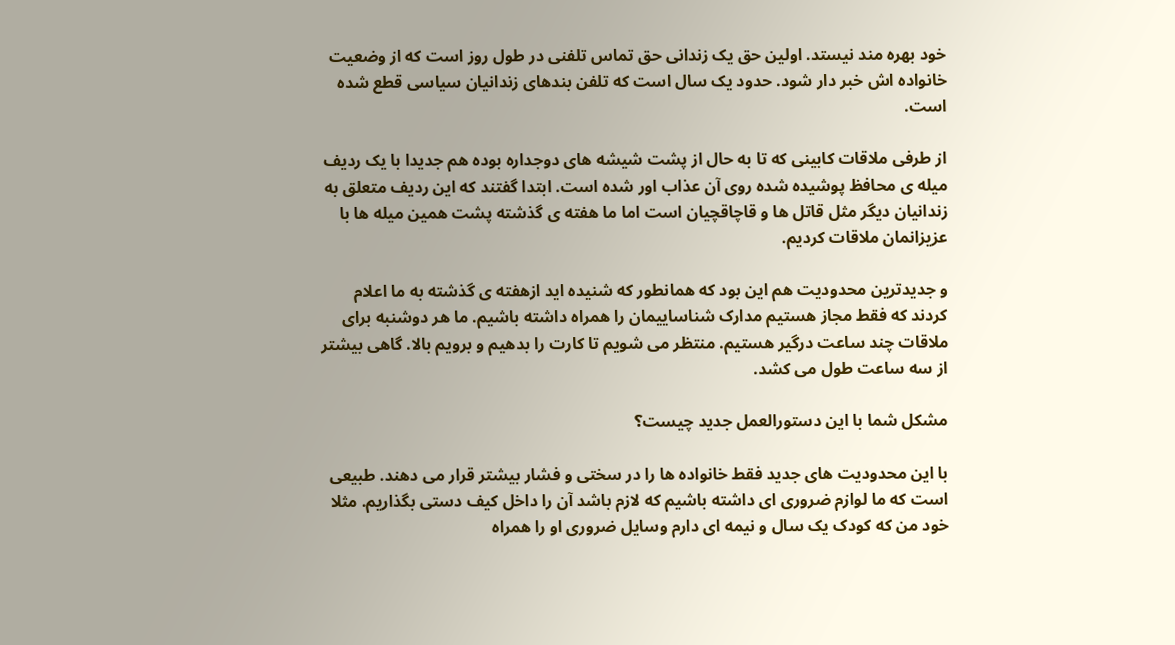خود بهره مند نیستد. اولین حق یک زندانی حق تماس تلفنی در طول روز است که از وضعیت خانواده اش خبر دار شود. حدود یک سال است که تلفن بندهای زندانیان سیاسی قطع شده است.

از طرفی ملاقات کابینی که تا به حال از پشت شیشه های دوجداره بوده هم جدیدا با یک ردیف میله ی محافظ پوشیده شده روی آن عذاب اور شده است. ابتدا گفتند که این ردیف متعلق به زندانیان دیگر مثل قاتل ها و قاچاقچیان است اما ما هفته ی گذشته پشت همین میله ها با عزیزانمان ملاقات کردیم.

و جدیدترین محدودیت هم این بود که همانطور که شنیده اید ازهفته ی گذشته به ما اعلام کردند که فقط مجاز هستیم مدارک شناساییمان را همراه داشته باشیم. ما هر دوشنبه برای ملاقات چند ساعت درگیر هستیم. منتظر می شویم تا کارت را بدهیم و برویم بالا. گاهی بیشتر از سه ساعت طول می کشد.

مشکل شما با این دستورالعمل جدید چیست؟

با این محدودیت های جدید فقط خانواده ها را در سختی و فشار بیشتر قرار می دهند. طبیعی است که ما لوازم ضروری ای داشته باشیم که لازم باشد آن را داخل کیف دستی بگذاریم. مثلا خود من که کودک یک سال و نیمه ای دارم وسایل ضروری او را همراه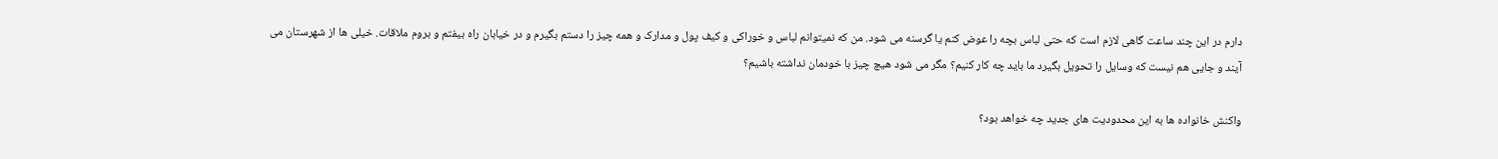دارم در این چند ساعت گاهی لازم است که حتی لباس بچه را عوض کنم یا گرسنه می شود. من که نمیتوانم لباس و خوراکی و کیف پول و مدارک و همه چیز را دستم بگیرم و در خیابان راه بیفتم و بروم ملاقات. خیلی ها از شهرستان می آیند و جایی هم نیست که وسایل را تحویل بگیرد ما باید چه کار کنیم؟ مگر می شود هیچ چیز با خودمان نداشته باشیم؟

واکنش خانواده ها به این محدودیت های جدید چه خواهد بود؟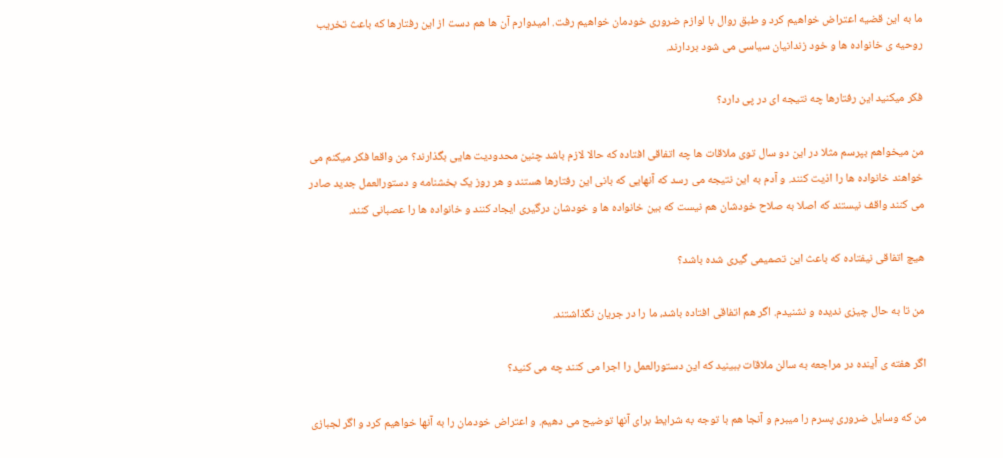ما به این قضیه اعتراض خواهیم کرد و طبق روال با لوازم ضروری خودمان خواهیم رفت. امیدوارم آن ها هم دست از این رفتارها که باعث تخریب روحیه ی خانواده ها و خود زندانیان سیاسی می شود بردارند.

فکر میکنید این رفتارها چه نتیجه ای در پی دارد؟

من میخواهم بپرسم مثلا در این دو سال توی ملاقات ها چه اتفاقی افتاده که حالا لازم باشد چنین محدودیت هایی بگذارند؟ من واقعا فکر میکنم می خواهند خانواده ها را اذیت کنند. و آدم به این نتیجه می رسد که آنهایی که بانی این رفتارها هستند و هر روز یک بخشنامه و دستورالعمل جدید صادر می کنند واقف نیستند که اصلا به صلاح خودشان هم نیست که بین خانواده ها و خودشان درگیری ایجاد کنند و خانواده ها را عصبانی کنند.

هیچ اتفاقی نیفتاده که باعث این تصمیمی گیری شده باشد؟

من تا به حال چیزی ندیده و نشنیدم. اگر هم اتفاقی افتاده باشد، ما را در جریان نگذاشتند.

اگر هفته ی آینده در مراجعه به سالن ملاقات ببینید که این دستورالعمل را اجرا می کنند چه می کنید؟

من که وسایل ضروری پسرم را میبرم و آنجا هم با توجه به شرایط برای آنها توضیح می دهیم. و اعتراض خودمان را به آنها خواهیم کرد و اگر لجبازی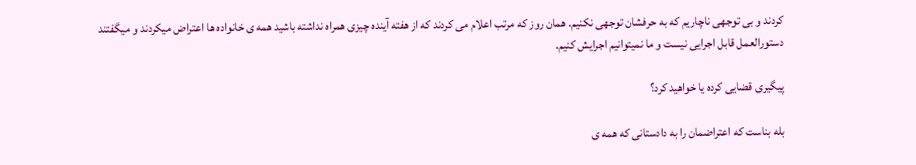کردند و بی توجهی ناچاریم که به حرفشان توجهی نکنیم. همان روز که مرتب اعلام می کردند که از هفته آینده چیزی همراه نداشته باشید همه ی خانواده ها اعتراض میکردند و میگفتند دستورالعمل قابل اجرایی نیست و ما نمیتوانیم اجرایش کنیم.

پیگیری قضایی کرده یا خواهید کرد؟

بله بناست که اعتراضمان را به دادستانی که همه ی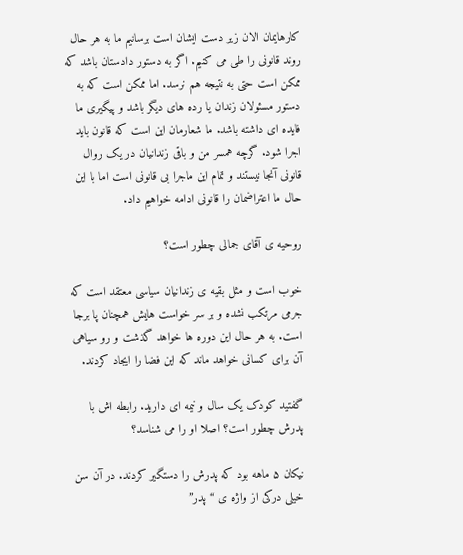کارهایمان الان زیر دست ایشان است برسانیم ما به هر حال روند قانونی را طی می کنیم. اگر به دستور دادستان باشد که ممکن است حتی به نتیجه هم نرسد. اما ممکن است که به دستور مسئولان زندان یا رده های دیگر باشد و پیگیری ما فایده ای داشته باشد. ما شعارمان این است که قانون باید اجرا شود. گرچه همسر من و باقی زندانیان در یک روال قانونی آنجا نیستند و تمام این ماجرا بی قانونی است اما با این حال ما اعتراضمان را قانونی ادامه خواهیم داد.

روحیه ی آقای جمالی چطور است؟

خوب است و مثل بقیه ی زندانیان سیاسی معتقد است که جرمی مرتکب نشده و بر سر خواست هایش همچنان پا برجا است. به هر حال این دوره ها خواهد گذشت و رو سیاهی آن برای کسانی خواهد ماند که این فضا را ایجاد کردند.

گفتید کودک یک سال و نیمه ای دارید. رابطه اش با پدرش چطور است؟ اصلا او را می شناسد؟

نیکان ۵ ماهه بود که پدرش را دستگیر کردند. در آن سن خیلی درکی از واژه ی “پدر”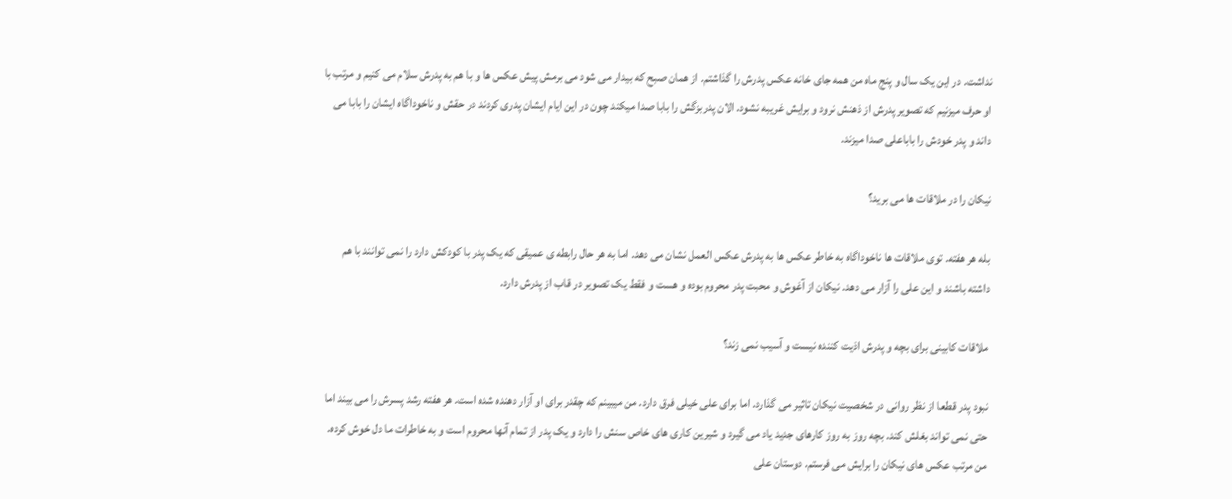نداشت. در این یک سال و پنج ماه من همه جای خانه عکس پدرش را گذاشتم. از همان صبح که بیدار می شود می برمش پیش عکس ها و با هم به پدرش سلام می کنیم و مرتب با او حرف میزنیم که تصویر پدرش از ذهنش نرود و برایش غریبه نشود. الان پدربزگش را بابا صدا میکند چون در این ایام ایشان پدری کردند در حقش و ناخوداگاه ایشان را بابا می داند و پدر خودش را باباعلی صدا میزند.

نیکان را در ملاقات ها می برید؟

بله هر هفته. توی ملاقات ها ناخوداگاه به خاطر عکس ها به پدرش عکس العمل نشان می دهد. اما به هر حال رابطه ی عمیقی که یک پدر با کودکش دارد را نمی توانند با هم داشته باشند و این علی را آزار می دهد. نیکان از آغوش و محبت پدر محروم بوده و هست و فقط یک تصویر در قاب از پدرش دارد.

ملاقات کابینی برای بچه و پدرش اذیت کننده نیست و آسیب نمی زند؟

نبود پدر قطعا از نظر روانی در شخصیت نیکان تاثیر می گذارد. اما برای علی خیلی فرق دارد. من میبینم که چقدر برای او آزار دهنده شده است. هر هفته رشد پسرش را می بیند اما حتی نمی تواند بغلش کند. بچه روز به روز کارهای جدید یاد می گیرد و شیرین کاری های خاص سنش را دارد و یک پدر از تمام آنها محروم است و به خاطرات ما دل خوش کرده. من مرتب عکس های نیکان را برایش می فرستم. دوستان علی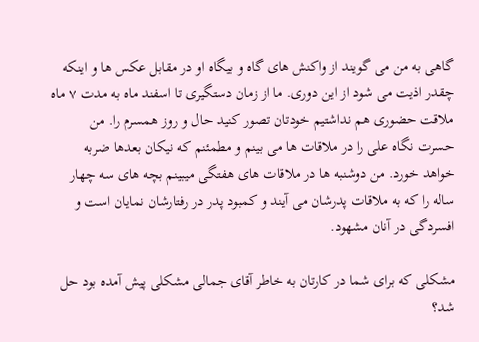گاهی به من می گویند از واکنش های گاه و بیگاه او در مقابل عکس ها و اینکه چقدر اذیت می شود از این دوری. ما از زمان دستگیری تا اسفند ماه به مدت ۷ ماه ملاقت حضوری هم نداشتیم خودتان تصور کنید حال و روز همسرم را. من حسرت نگاه علی را در ملاقات ها می بینم و مطمئنم که نیکان بعدها ضربه خواهد خورد. من دوشنبه ها در ملاقات های هفتگی میبینم بچه های سه چهار ساله را که به ملاقات پدرشان می آیند و کمبود پدر در رفتارشان نمایان است و افسردگی در آنان مشهود.

مشکلی که برای شما در کارتان به خاطر آقای جمالی مشکلی پیش آمده بود حل شد؟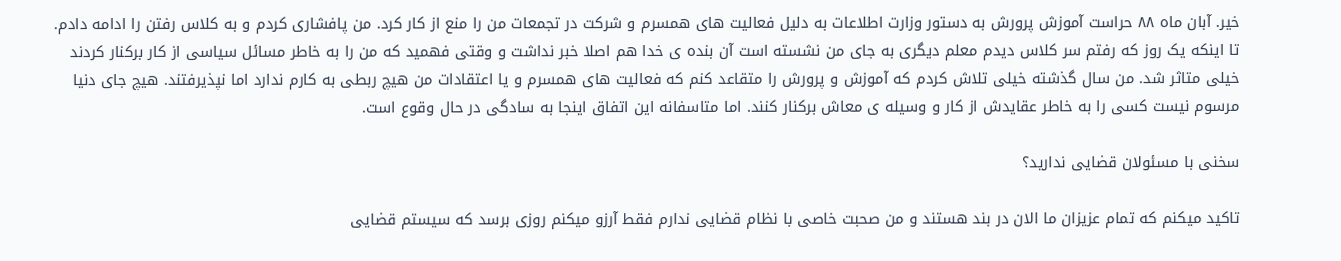خیر. آبان ماه ۸۸ حراست آموزش پرورش به دستور وزارت اطلاعات به دلیل فعالیت های همسرم و شرکت در تجمعات من را منع از کار کرد. من پافشاری کردم و به کلاس رفتن را ادامه دادم. تا اینکه یک روز که رفتم سر کلاس دیدم معلم دیگری به جای من نشسته است آن بنده ی خدا هم اصلا خبر نداشت و وقتی فهمید که من را به خاطر مسائل سیاسی از کار برکنار کردند خیلی متاثر شد. من سال گذشته خیلی تلاش کردم که آموزش و پرورش را متقاعد کنم که فعالیت های همسرم و یا اعتقادات من هیچ ربطی به کارم ندارد اما نپذیرفتند. هیچ جای دنیا مرسوم نیست کسی را به خاطر عقایدش از کار و وسیله ی معاش برکنار کنند. اما متاسفانه این اتفاق اینجا به سادگی در حال وقوع است.

سخنی با مسئولان قضایی ندارید؟

تاکید میکنم که تمام عزیزان ما الان در بند هستند و من صحبت خاصی با نظام قضایی ندارم فقط آرزو میکنم روزی برسد که سیستم قضایی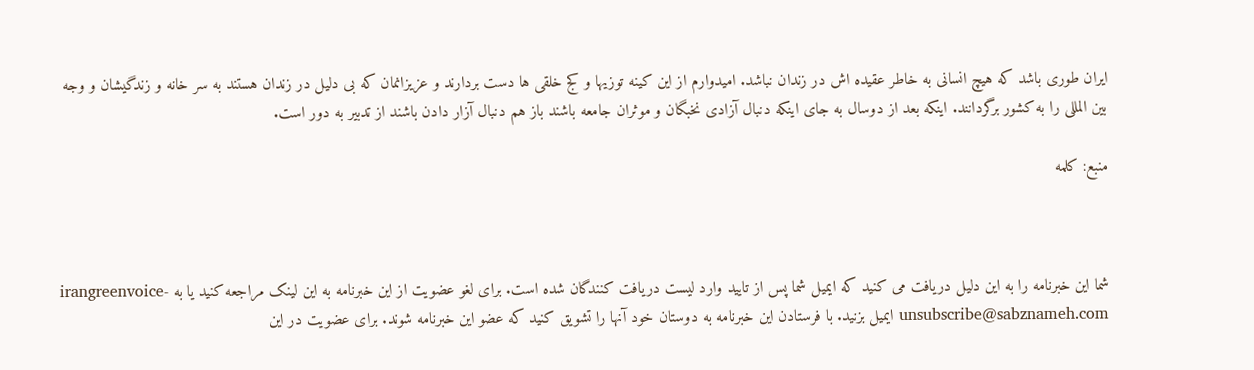ایران طوری باشد که هیچ انسانی به خاطر عقیده اش در زندان نباشد. امیدوارم از این کینه توزیها و کج خلقی ها دست بردارند و عزیزانمان که بی دلیل در زندان هستند به سر خانه و زندگیشان و وجه بین المللی را به کشور برگردانند. اینکه بعد از دوسال به جای اینکه دنبال آزادی نخبگان و موثران جامعه باشند باز هم دنبال آزار دادن باشند از تدبیر به دور است.

منبع: کلمه



شما این خبرنامه را به این دلیل دریافت می کنید که ایمیل شما پس از تایید وارد لیست دریافت کنندگان شده است. برای لغو عضویت از این خبرنامه به این لینک مراجعه کنید یا به irangreenvoice-unsubscribe@sabznameh.com ایمیل بزنید. با فرستادن این خبرنامه به دوستان خود آنها را تشویق کنید که عضو این خبرنامه شوند. برای عضویت در این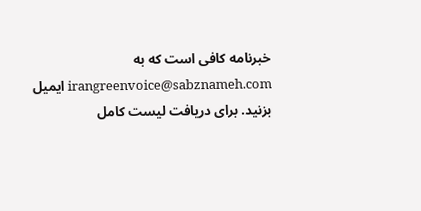خبرنامه کافی است که به irangreenvoice@sabznameh.com ایمیل بزنید. برای دریافت لیست کامل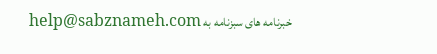خبرنامه های سبزنامه به help@sabznameh.com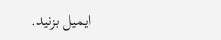ایمیل بزنید.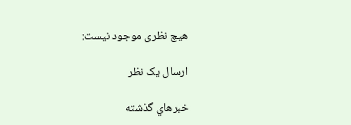هیچ نظری موجود نیست:

ارسال یک نظر

خبرهاي گذشته